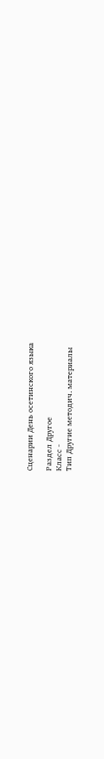Сценарии День осетинского языка

Раздел Другое
Класс -
Тип Другие методич. материалы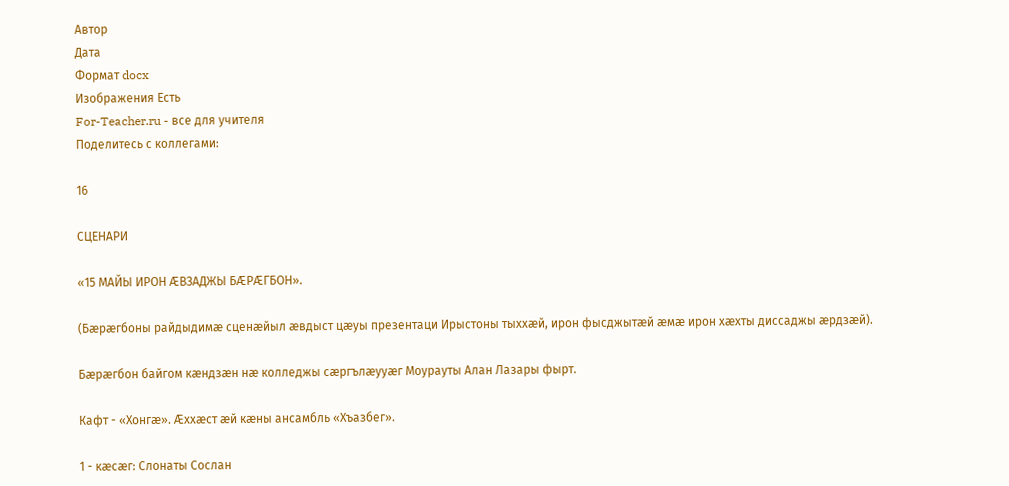Автор
Дата
Формат docx
Изображения Есть
For-Teacher.ru - все для учителя
Поделитесь с коллегами:

16

СЦЕНАРИ

«15 МАЙЫ ИРОН ÆВЗАДЖЫ БÆРÆГБОН».

(Бæрæгбоны райдыдимæ сценæйыл æвдыст цæуы презентаци Ирыстоны тыххæй, ирон фысджытæй æмæ ирон хæхты диссаджы æрдзæй).

Бæрæгбон байгом кæндзæн нæ колледжы сæргълæууæг Моурауты Алан Лазары фырт.

Кафт - «Хонгæ». Æххæст æй кæны ансамбль «Хъазбег».

1 - кæсæг: Слонаты Сослан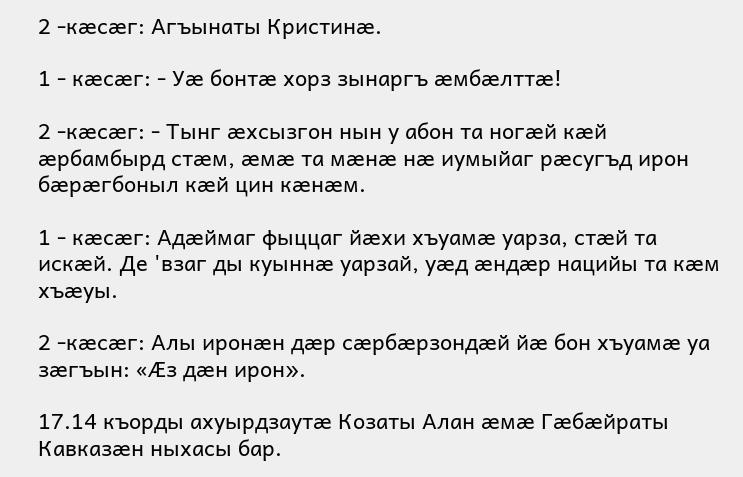2 -кæсæг: Агъынаты Кристинæ.

1 - кæсæг: - Уæ бонтæ хорз зынаргъ æмбæлттæ!

2 -кæсæг: - Тынг æхсызгон нын у абон та ногæй кæй æрбамбырд стæм, æмæ та мæнæ нæ иумыйаг рæсугъд ирон бæрæгбоныл кæй цин кæнæм.

1 - кæсæг: Адæймаг фыццаг йæхи хъуамæ уарза, стæй та искæй. Де 'взаг ды куыннæ уарзай, уæд æндæр нацийы та кæм хъæуы.

2 -кæсæг: Алы иронæн дæр сæрбæрзондæй йæ бон хъуамæ уа зæгъын: «Æз дæн ирон».

17.14 къорды ахуырдзаутæ Козаты Алан æмæ Гæбæйраты Кавказæн ныхасы бар.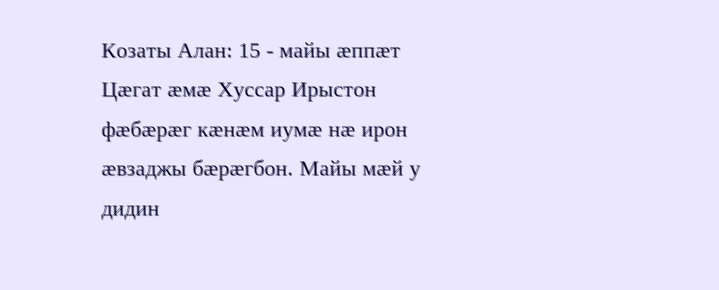Козаты Алан: 15 - майы æппæт Цæгат æмæ Хуссар Ирыстон фæбæрæг кæнæм иумæ нæ ирон æвзаджы бæрæгбон. Майы мæй у дидин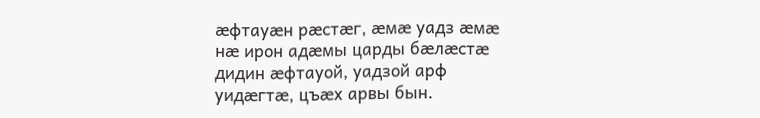æфтауæн рæстæг, æмæ уадз æмæ нæ ирон адæмы царды бæлæстæ дидин æфтауой, уадзой арф уидæгтæ, цъæх арвы бын.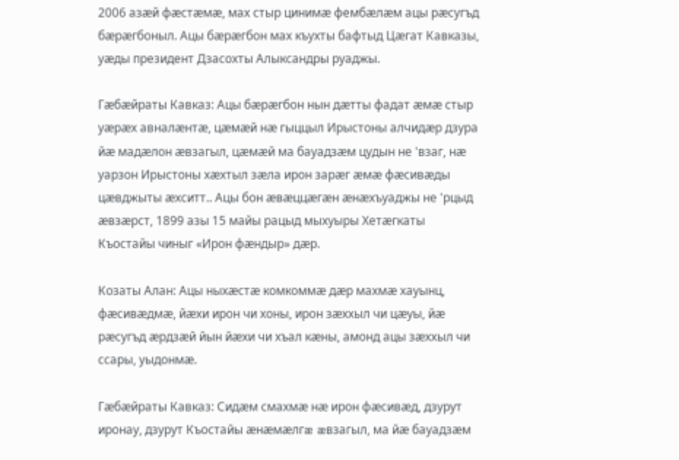2006 азæй фæстæмæ, мах стыр цинимæ фембæлæм ацы рæсугъд бæрæгбоныл. Ацы бæрæгбон мах къухты бафтыд Цæгат Кавказы, уæды президент Дзасохты Алыксандры руаджы.

Гæбæйраты Кавказ: Ацы бæрæгбон нын дæтты фадат æмæ стыр уæрæх авналæнтæ, цæмæй нæ гыццыл Ирыстоны алчидæр дзура йæ мадæлон æвзагыл, цæмæй ма бауадзæм цудын не 'взаг, нæ уарзон Ирыстоны хæхтыл зæла ирон зарæг æмæ фæсивæды цæвджыты æхситт.. Ацы бон æвæццæгæн æнæхъуаджы не 'рцыд æвзæрст, 1899 азы 15 майы рацыд мыхуыры Хетæгкаты Къостайы чиныг «Ирон фæндыр» дæр.

Козаты Алан: Ацы ныхæстæ комкоммæ дæр махмæ хауынц, фæсивæдмæ, йæхи ирон чи хоны, ирон зæххыл чи цæуы, йæ рæсугъд æрдзæй йын йæхи чи хъал кæны, амонд ацы зæххыл чи ссары, уыдонмæ.

Гæбæйраты Кавказ: Сидæм смахмæ нæ ирон фæсивæд, дзурут иронау, дзурут Къостайы æнæмæлгæ æвзагыл, ма йæ бауадзæм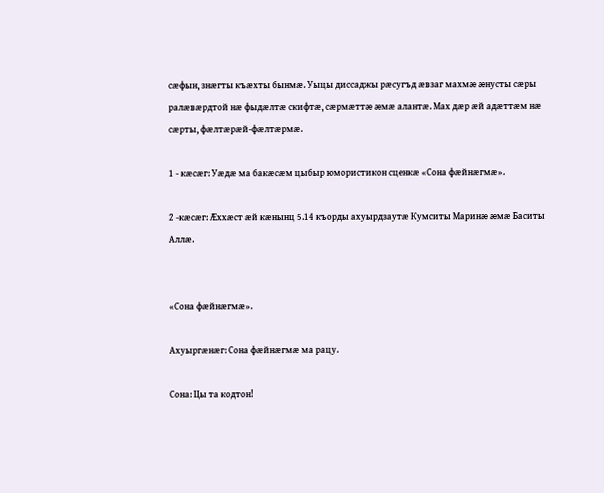сæфын, знæгты къæхты бынмæ. Уыцы диссаджы рæсугъд æвзаг махмæ æнусты сæры ралæвæрдтой нæ фыдæлтæ скифтæ, сæрмæттæ æмæ алантæ. Мах дæр æй адæттæм нæ сæрты, фæлтæрæй-фæлтæрмæ.

1 - кæсæг: Уæдæ ма бакæсæм цыбыр юмористикон сценкæ «Сона фæйнæгмæ».

2 -кæсæг: Æххæст æй кæнынц 5.14 къорды ахуырдзаутæ Кумситы Маринæ æмæ Баситы Аллæ.


«Сона фæйнæгмæ».

Ахуыргæнæг: Сона фæйнæгмæ ма рацу.

Сона: Цы та кодтон!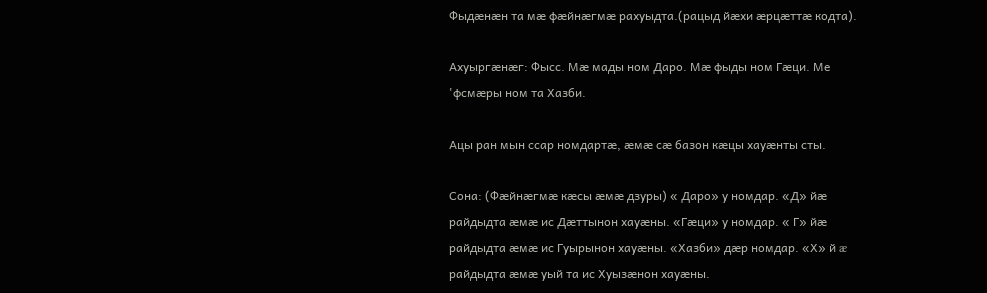Фыдæнæн та мæ фæйнæгмæ рахуыдта.(рацыд йæхи æрцæттæ кодта).

Ахуыргæнæг: Фысс. Мæ мады ном Даро. Мæ фыды ном Гæци. Ме 'фсмæры ном та Хазби.

Ацы ран мын ссар номдартæ, æмæ сæ базон кæцы хауæнты сты.

Сона: (Фæйнæгмæ кæсы æмæ дзуры) « Даро» у номдар. «Д» йæ райдыдта æмæ ис Дæттынон хауæны. «Гæци» у номдар. « Г» йæ райдыдта æмæ ис Гуырынон хауæны. «Хазби» дæр номдар. «Х» й æ райдыдта æмæ уый та ис Хуызæнон хауæны.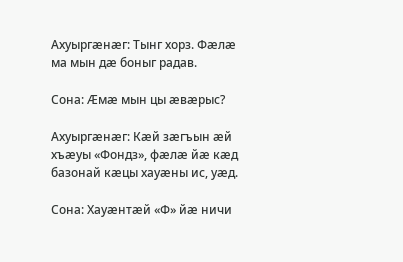Ахуыргæнæг: Тынг хорз. Фæлæ ма мын дæ боныг радав.

Сона: Æмæ мын цы æвæрыс?

Ахуыргæнæг: Кæй зæгъын æй хъæуы «Фондз», фæлæ йæ кæд базонай кæцы хауæны ис, уæд.

Сона: Хауæнтæй «Ф» йæ ничи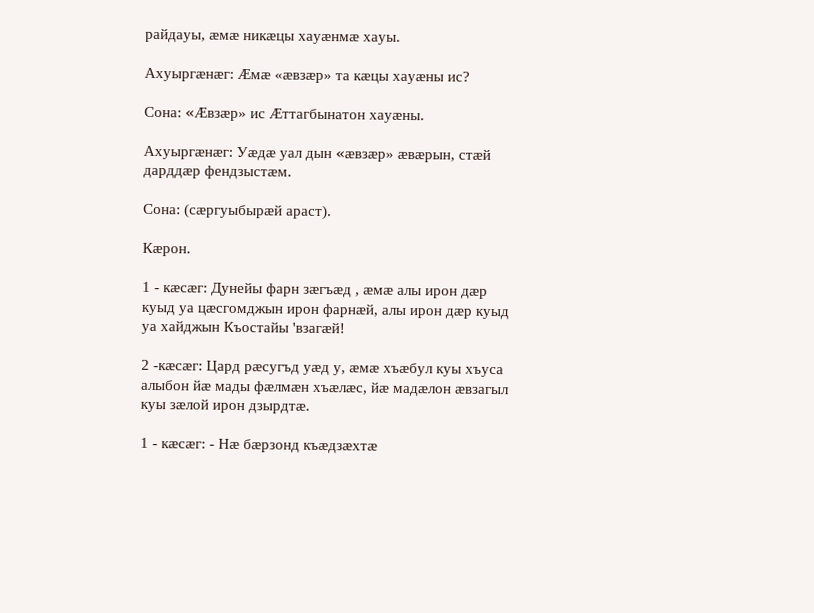райдауы, æмæ никæцы хауæнмæ хауы.

Ахуыргæнæг: Æмæ «æвзæр» та кæцы хауæны ис?

Сона: «Æвзæр» ис Æттагбынатон хауæны.

Ахуыргæнæг: Уæдæ уал дын «æвзæр» æвæрын, стæй дарддæр фендзыстæм.

Сона: (сæргуыбырæй араст).

Кæрон.

1 - кæсæг: Дунейы фарн зӕгъӕд , ӕмӕ алы ирон дӕр куыд уа цӕсгомджын ирон фарнӕй, алы ирон дӕр куыд уа хайджын Къостайы 'взагӕй!

2 -кæсæг: Цард рӕсугъд уӕд у, ӕмӕ хъӕбул куы хъуса алыбон йӕ мады фӕлмӕн хъӕлӕс, йӕ мадӕлон ӕвзагыл куы зӕлой ирон дзырдтӕ.

1 - кæсæг: - Нæ бæрзонд къæдзæхтæ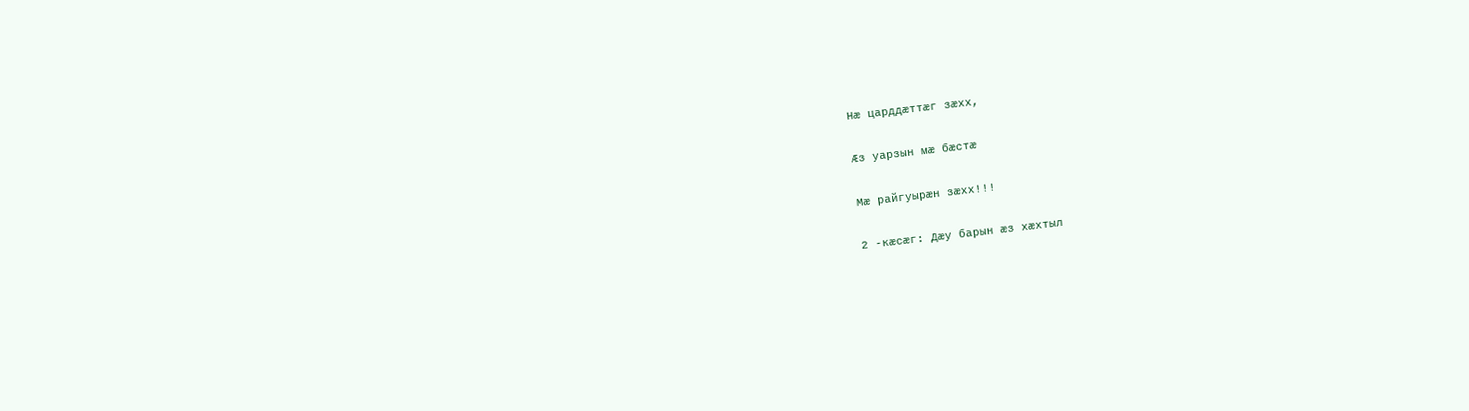Нæ царддæттæг зæхх,

Æз уарзын мæ бæстæ

Мæ райгуырæн зæхх!!!

2 -кæсæг: Дæу барын æз хæхтыл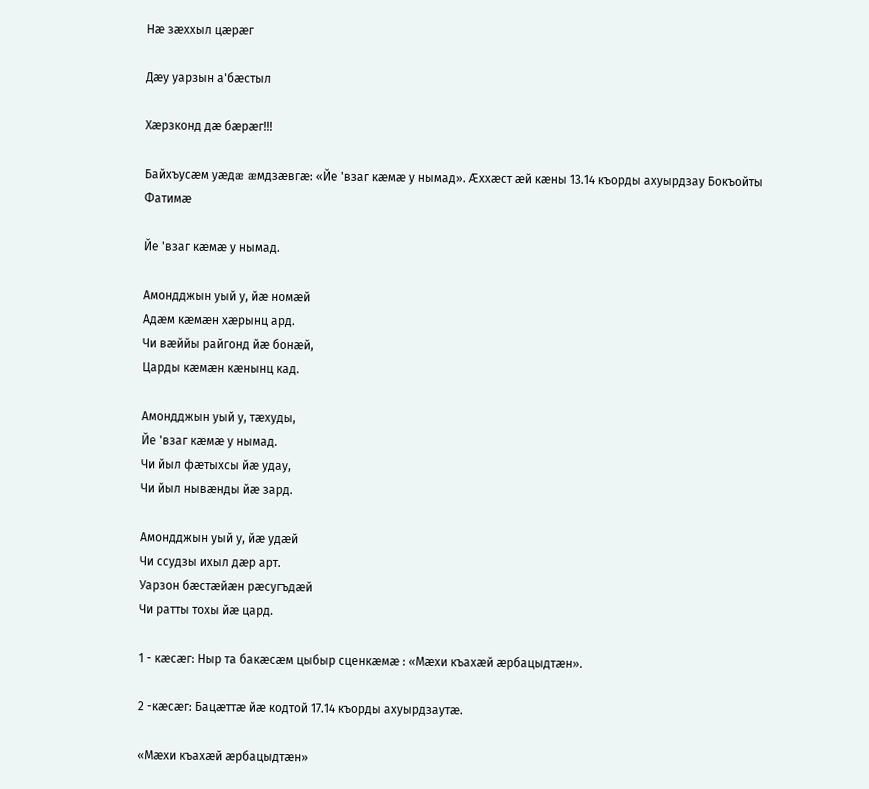Нæ зæххыл цæрæг

Дæу уарзын а'бæстыл

Хæрзконд дæ бæрæг!!!

Байхъусæм уæдæ æмдзæвгæ: «Йе 'взаг кæмæ у нымад». Æххæст æй кæны 13.14 къорды ахуырдзау Бокъойты Фатимæ

Йе 'взаг кæмæ у нымад.

Амондджын уый у, йæ номæй
Адæм кæмæн хæрынц ард.
Чи вæййы райгонд йæ бонæй,
Царды кæмæн кæнынц кад.

Амондджын уый у, тæхуды,
Йе 'взаг кæмæ у нымад.
Чи йыл фæтыхсы йæ удау,
Чи йыл нывæнды йæ зард.

Амондджын уый у, йæ удæй
Чи ссудзы ихыл дæр арт.
Уарзон бæстæйæн рæсугъдæй
Чи ратты тохы йæ цард.

1 - кæсæг: Ныр та бакæсæм цыбыр сценкæмæ : «Мæхи къахæй æрбацыдтæн».

2 -кæсæг: Бацæттæ йæ кодтой 17.14 къорды ахуырдзаутæ.

«Мæхи къахæй æрбацыдтæн»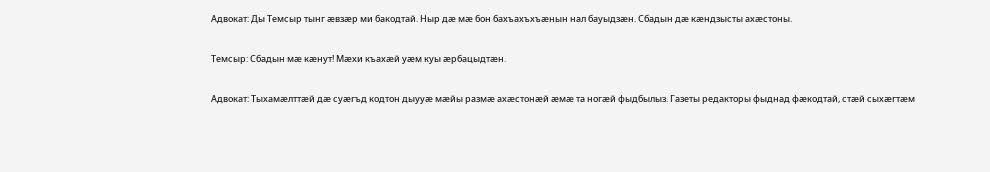Адвокат: Ды Темсыр тынг æвзæр ми бакодтай. Ныр дæ мæ бон бахъахъхъæнын нал бауыдзæн. Сбадын дæ кæндзысты ахæстоны.

Темсыр: Сбадын мæ кæнут! Мæхи къахæй уæм куы æрбацыдтæн.

Адвокат: Тыхамæлттæй дæ суæгъд кодтон дыууæ мæйы размæ ахæстонæй æмæ та ногæй фыдбылыз. Газеты редакторы фыднад фæкодтай, стæй сыхæгтæм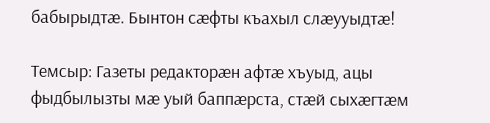бабырыдтæ. Бынтон сæфты къахыл слæууыдтæ!

Темсыр: Газеты редакторæн афтæ хъуыд, ацы фыдбылызты мæ уый баппæрста, стæй сыхæгтæм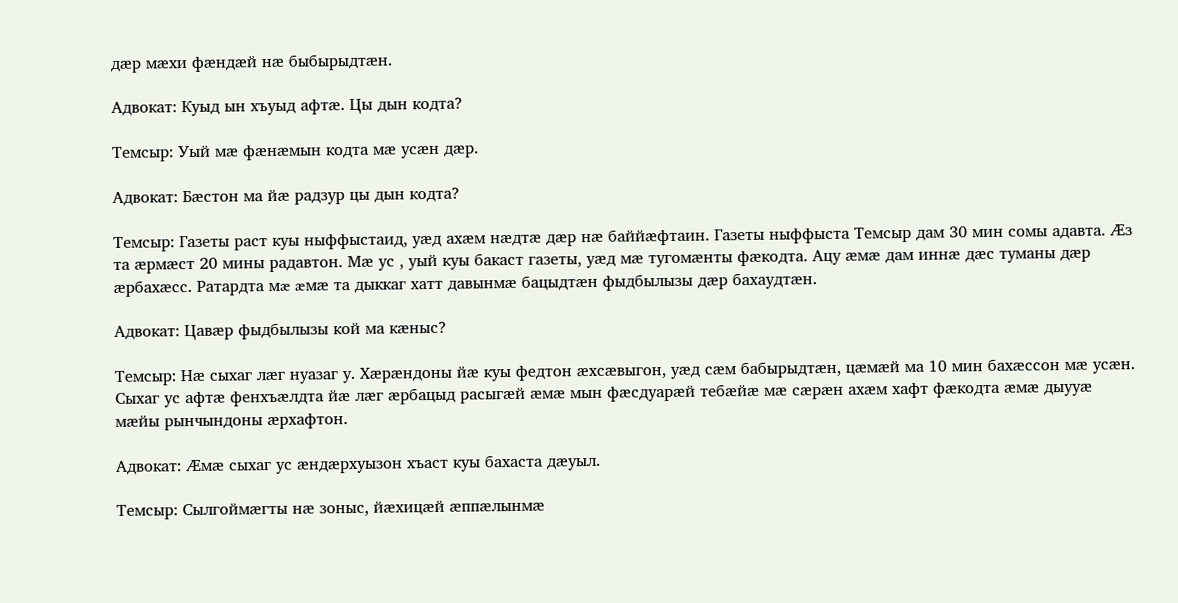дæр мæхи фæндæй нæ быбырыдтæн.

Адвокат: Куыд ын хъуыд афтæ. Цы дын кодта?

Темсыр: Уый мæ фæнæмын кодта мæ усæн дæр.

Адвокат: Бæстон ма йæ радзур цы дын кодта?

Темсыр: Газеты раст куы ныффыстаид, уæд ахæм нæдтæ дæр нæ баййæфтаин. Газеты ныффыста Темсыр дам 30 мин сомы адавта. Æз та æрмæст 20 мины радавтон. Мæ ус , уый куы бакаст газеты, уæд мæ тугомæнты фæкодта. Ацу æмæ дам иннæ дæс туманы дæр æрбахæсс. Ратардта мæ æмæ та дыккаг хатт давынмæ бацыдтæн фыдбылызы дæр бахаудтæн.

Адвокат: Цавæр фыдбылызы кой ма кæныс?

Темсыр: Нæ сыхаг лæг нуазаг у. Хæрæндоны йæ куы федтон æхсæвыгон, уæд сæм бабырыдтæн, цæмæй ма 10 мин бахæссон мæ усæн. Сыхаг ус афтæ фенхъæлдта йæ лæг æрбацыд расыгæй æмæ мын фæсдуарæй тебæйæ мæ сæрæн ахæм хафт фæкодта æмæ дыууæ мæйы рынчындоны æрхафтон.

Адвокат: Æмæ сыхаг ус æндæрхуызон хъаст куы бахаста дæуыл.

Темсыр: Сылгоймæгты нæ зоныс, йæхицæй æппæлынмæ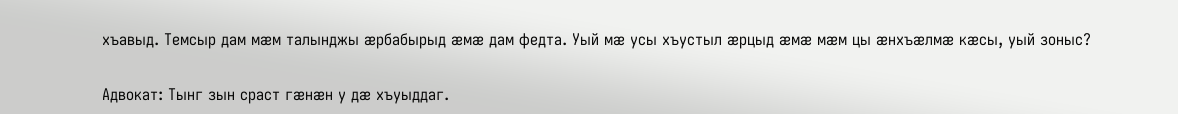хъавыд. Темсыр дам мæм талынджы æрбабырыд æмæ дам федта. Уый мæ усы хъустыл æрцыд æмæ мæм цы æнхъæлмæ кæсы, уый зоныс?

Адвокат: Тынг зын сраст гæнæн у дæ хъуыддаг.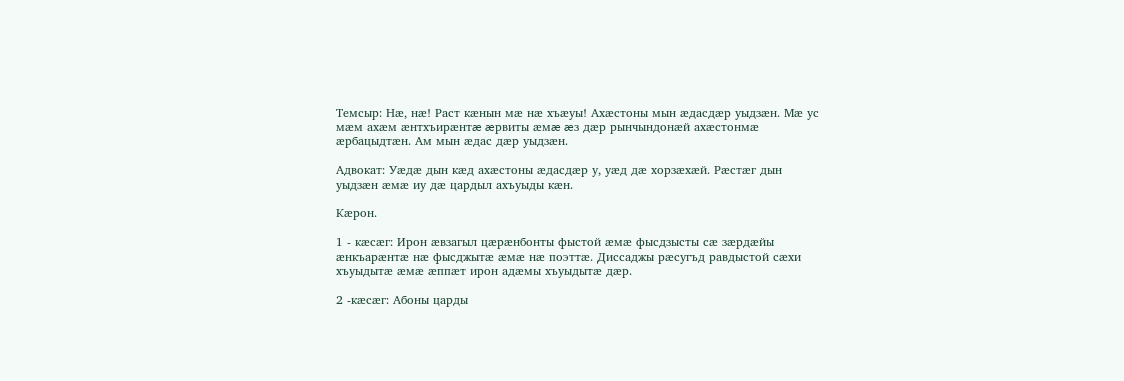Темсыр: Нæ, нæ! Раст кæнын мæ нæ хъæуы! Ахæстоны мын æдасдæр уыдзæн. Мæ ус мæм ахæм æнтхъирæнтæ æрвиты æмæ æз дæр рынчындонæй ахæстонмæ æрбацыдтæн. Ам мын æдас дæр уыдзæн.

Адвокат: Уæдæ дын кæд ахæстоны æдасдæр у, уæд дæ хорзæхæй. Рæстæг дын уыдзæн æмæ иу дæ цардыл ахъуыды кæн.

Кæрон.

1 - кæсæг: Ирон ӕвзагыл цӕрӕнбонты фыстой ӕмӕ фысдзысты сӕ зӕрдӕйы ӕнкъарӕнтӕ нӕ фысджытӕ ӕмӕ нӕ поэттӕ. Диссаджы рӕсугъд равдыстой сӕхи хъуыдытӕ ӕмӕ ӕппӕт ирон адӕмы хъуыдытӕ дӕр.

2 -кæсæг: Абоны царды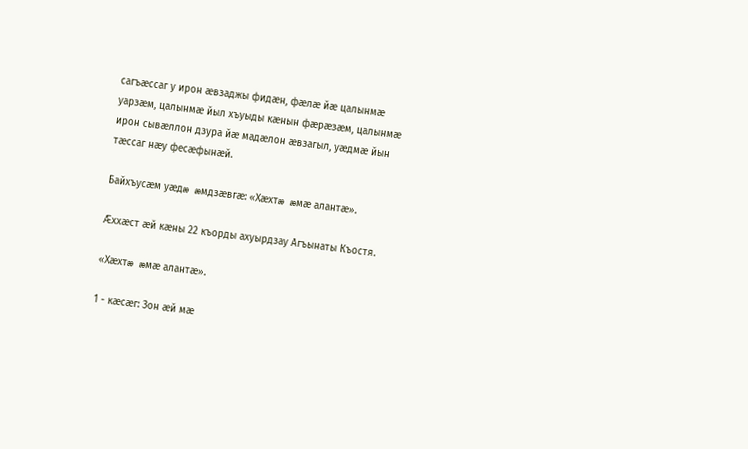сагъӕссаг у ирон ӕвзаджы фидӕн, фӕлӕ йӕ цалынмӕ уарзӕм, цалынмӕ йыл хъуыды кӕнын фӕрӕзӕм, цалынмӕ ирон сывӕллон дзура йӕ мадӕлон ӕвзагыл, уӕдмӕ йын тӕссаг нӕу фесӕфынӕй.

Байхъусæм уæдæ æмдзæвгæ: «Хæхтæ æмæ алантæ».

Æххæст æй кæны 22 къорды ахуырдзау Агъынаты Къостя.

«Хæхтæ æмæ алантæ».

1 - кæсæг: Зон æй мæ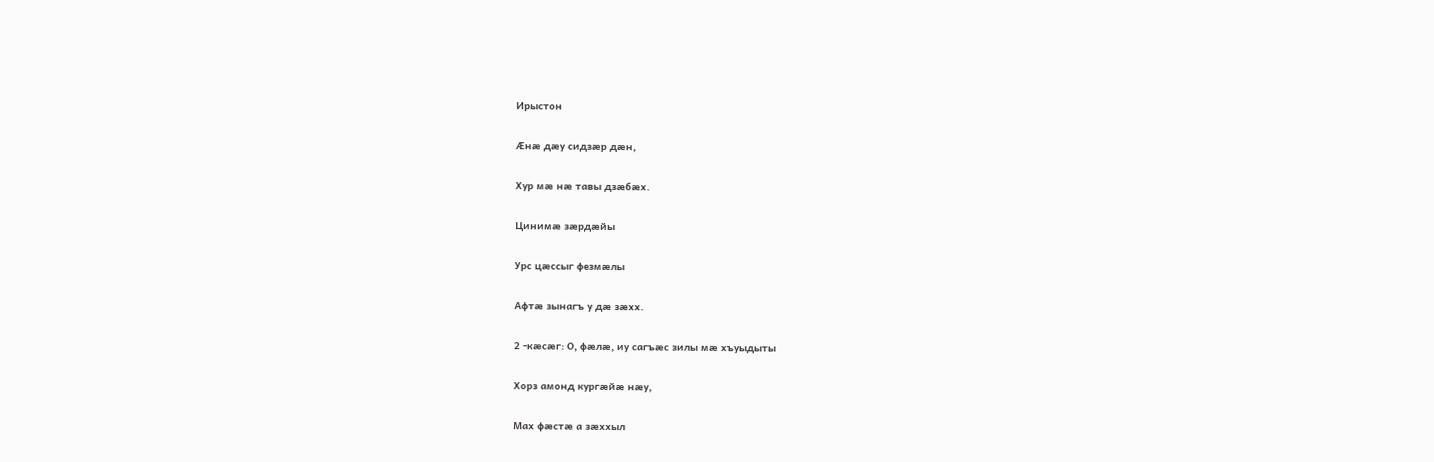Ирыстон

Æнæ дæу сидзæр дæн,

Хур мæ нæ тавы дзæбæх.

Цинимæ зæрдæйы

Урс цæссыг фезмæлы

Афтæ зынагъ у дæ зæхх.

2 -кæсæг: О, фæлæ, иу сагъæс зилы мæ хъуыдыты

Хорз амонд кургæйæ нæу,

Мах фæстæ а зæххыл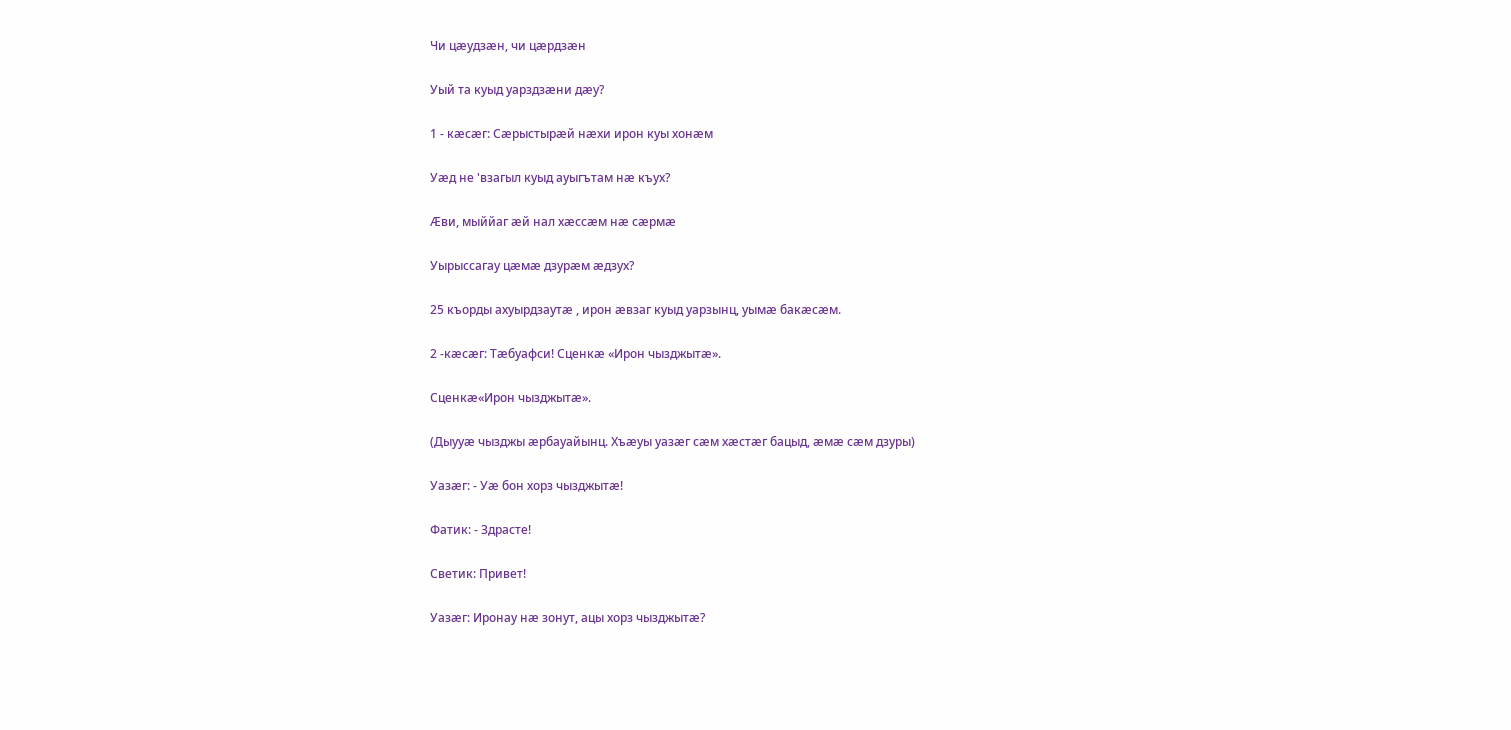Чи цæудзæн, чи цæрдзæн

Уый та куыд уарздзæни дæу?

1 - кæсæг: Сӕрыстырӕй нӕхи ирон куы хонӕм

Уӕд не 'взагыл куыд ауыгътам нӕ къух?

Ӕви, мыййаг ӕй нал хӕссӕм нӕ сӕрмӕ

Уырыссагау цӕмӕ дзурӕм ӕдзух?

25 къорды ахуырдзаутæ , ирон æвзаг куыд уарзынц, уымæ бакæсæм.

2 -кæсæг: Тæбуафси! Сценкæ «Ирон чызджытæ».

Сценкæ«Ирон чызджытæ».

(Дыууæ чызджы æрбауайынц. Хъæуы уазæг сæм хæстæг бацыд, æмæ сæм дзуры)

Уазæг: - Уæ бон хорз чызджытæ!

Фатик: - Здрасте!

Светик: Привет!

Уазæг: Иронау нæ зонут, ацы хорз чызджытæ?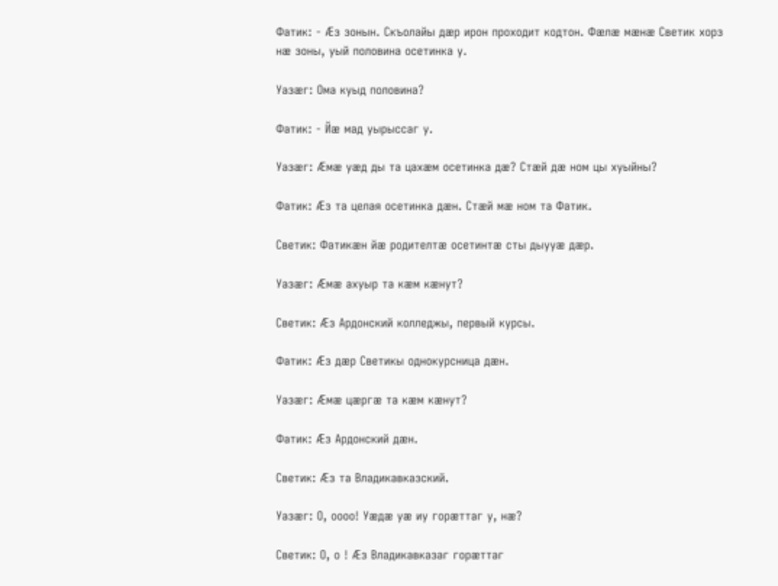Фатик: - Æз зонын. Скъолайы дæр ирон проходит кодтон. Фæлæ мæнæ Светик хорз нæ зоны, уый половина осетинка у.

Уазæг: Ома куыд половина?

Фатик: - Йæ мад уырыссаг у.

Уазæг: Æмæ уæд ды та цахæм осетинка дæ? Стæй дæ ном цы хуыйны?

Фатик: Æз та целая осетинка дæн. Стæй мæ ном та Фатик.

Светик: Фатикæн йæ родителтæ осетинтæ сты дыууæ дæр.

Уазæг: Æмæ ахуыр та кæм кæнут?

Светик: Æз Ардонский колледжы, первый курсы.

Фатик: Æз дæр Светикы однокурсница дæн.

Уазæг: Æмæ цæргæ та кæм кæнут?

Фатик: Æз Ардонский дæн.

Светик: Æз та Владикавказский.

Уазæг: О, оооо! Уæдæ уæ иу горæттаг у, нæ?

Светик: О, о ! Æз Владикавказаг горæттаг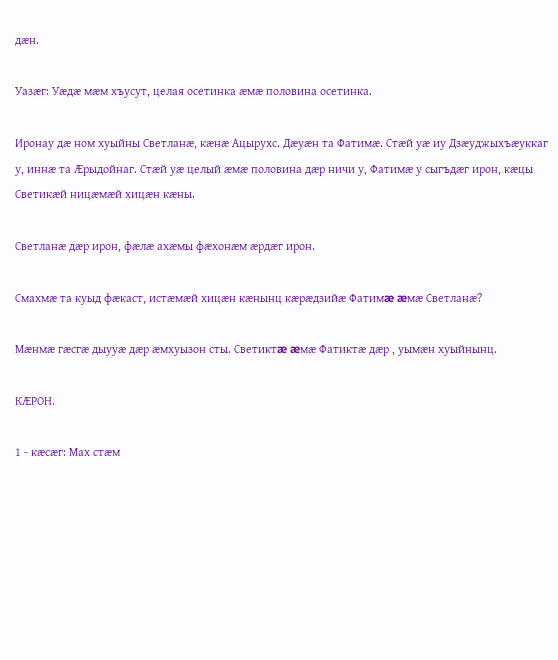дæн.

Уазæг: Уæдæ мæм хъусут, целая осетинка æмæ половина осетинка.

Иронау дæ ном хуыйны Светланæ, кæнæ Ацырухс. Дæуæн та Фатимæ. Стæй уæ иу Дзæуджыхъæуккаг у, иннæ та Æрыдойнаг. Стæй уæ целый æмæ половина дæр ничи у, Фатимæ у сыгъдæг ирон, кæцы Светикæй ницæмæй хицæн кæны.

Светланæ дæр ирон, фæлæ ахæмы фæхонæм æрдæг ирон.

Смахмæ та куыд фæкаст, истæмæй хицæн кæнынц кæрæдзийæ Фатимæ æмæ Светланæ?

Мæнмæ гæсгæ дыууæ дæр æмхуызон сты. Светиктæ æмæ Фатиктæ дæр , уымæн хуыйнынц.

КÆРОН.

1 - кæсæг: Мах стӕм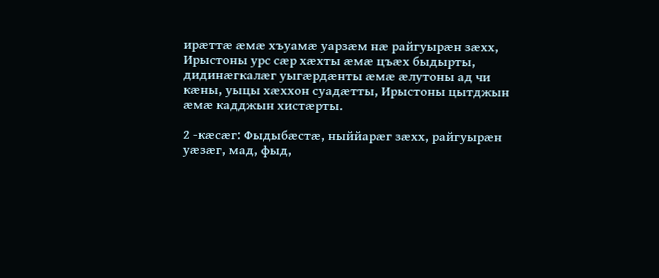ирӕттӕ ӕмӕ хъуамӕ уарзӕм нӕ райгуырӕн зӕхх, Ирыстоны урс сӕр хӕхты ӕмӕ цъӕх быдырты, дидинӕгкалӕг уыгӕрдӕнты ӕмӕ ӕлутоны ад чи кӕны, уыцы хӕххон суадӕтты, Ирыстоны цытджын ӕмӕ кадджын хистӕрты.

2 -кæсæг: Фыдыбӕстӕ, ныййарӕг зӕхх, райгуырӕн уӕзӕг, мад, фыд,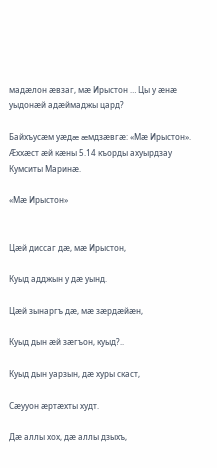мадӕлон ӕвзаг, мæ Ирыстон … Цы у ӕнӕ уыдонӕй адӕймаджы цард?

Байхъусæм уæдæ æмдзæвгæ: «Мæ Ирыстон». Æххæст æй кæны 5.14 къорды ахуырдзау Кумситы Маринæ.

«Мӕ Ирыстон»


Цӕй диссаг дӕ, мӕ Ирыстон,

Куыд адджын у дӕ уынд.

Цӕй зынаргъ дӕ, мӕ зӕрдӕйӕн,

Куыд дын ӕй зӕгъон, куыд?..

Куыд дын уарзын, дӕ хуры скаст,

Сӕууон ӕртӕхты худт.

Дӕ аллы хох, дӕ аллы дзыхъ,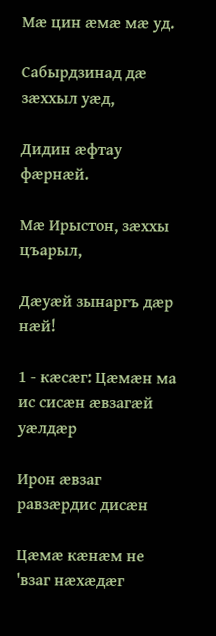Мӕ цин ӕмӕ мӕ уд.

Сабырдзинад дӕ зӕххыл уӕд,

Дидин ӕфтау фӕрнӕй.

Мӕ Ирыстон, зӕххы цъарыл,

Дӕуӕй зынаргъ дӕр нӕй!

1 - кæсæг: Цӕмӕн ма ис сисӕн ӕвзагӕй уӕлдӕр

Ирон ӕвзаг равзӕрдис дисӕн

Цӕмӕ кӕнӕм не 'взаг нӕхӕдӕг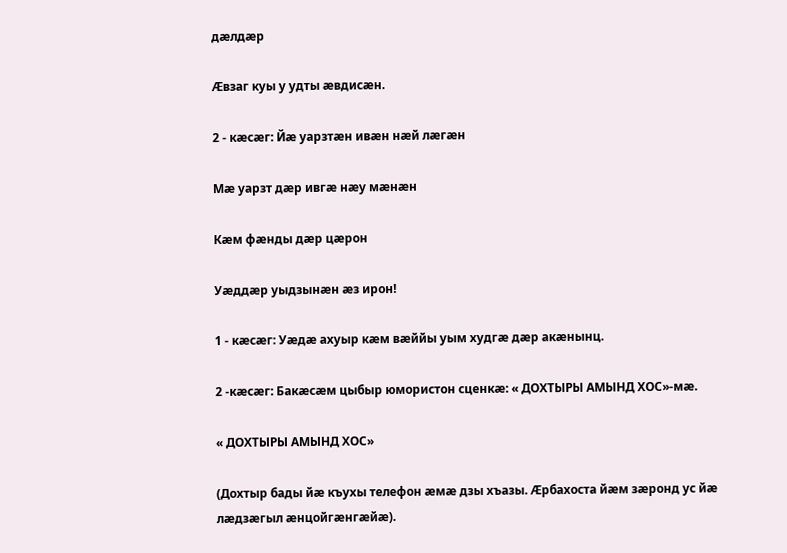дӕлдӕр

Ӕвзаг куы у удты ӕвдисӕн.

2 - кæсæг: Йӕ уарзтӕн ивӕн нӕй лӕгӕн

Мӕ уарзт дӕр ивгӕ нӕу мӕнӕн

Кӕм фӕнды дӕр цӕрон

Уӕддӕр уыдзынӕн ӕз ирон!

1 - кæсæг: Уæдæ ахуыр кæм вæййы уым худгæ дæр акæнынц.

2 -кæсæг: Бакæсæм цыбыр юмористон сценкæ: « ДОХТЫРЫ АМЫНД ХОС»-мæ.

« ДОХТЫРЫ АМЫНД ХОС»

(Дохтыр бады йæ къухы телефон æмæ дзы хъазы. Æрбахоста йæм зæронд ус йæ лæдзæгыл æнцойгæнгæйæ).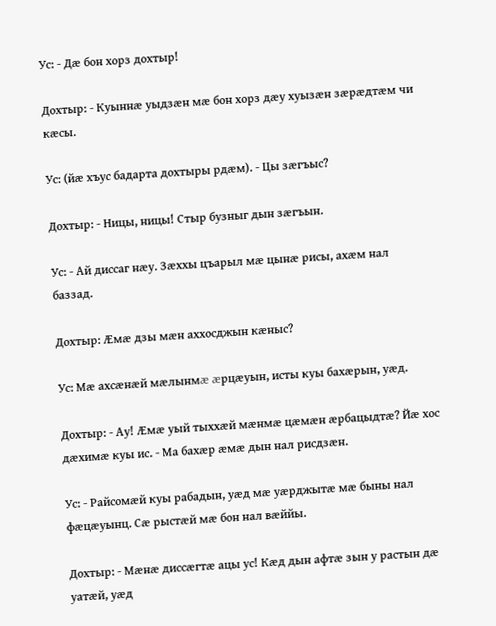Ус: - Дæ бон хорз дохтыр!

Дохтыр: - Куыннæ уыдзæн мæ бон хорз дæу хуызæн зæрæдтæм чи кæсы.

Ус: (йæ хъус бадарта дохтыры рдæм). - Цы зæгъыс?

Дохтыр: - Ницы, ницы! Стыр бузныг дын зæгъын.

Ус: - Ай диссаг нæу. Зæххы цъарыл мæ цынæ рисы, ахæм нал баззад.

Дохтыр: Æмæ дзы мæн аххосджын кæныс?

Ус: Мæ ахсæнæй мæлынмæ æрцæуын, исты куы бахæрын, уæд.

Дохтыр: - Ау! Æмæ уый тыххæй мæнмæ цæмæн æрбацыдтæ? Йæ хос дæхимæ куы ис. - Ма бахæр æмæ дын нал рисдзæн.

Ус: - Райсомæй куы рабадын, уæд мæ уæрджытæ мæ быны нал фæцæуынц. Сæ рыстæй мæ бон нал вæййы.

Дохтыр: - Мæнæ диссæгтæ ацы ус! Кæд дын афтæ зын у растын дæ уатæй, уæд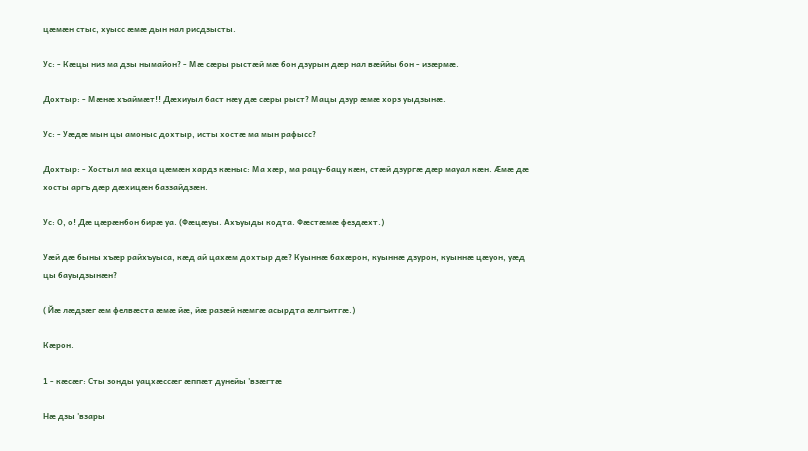цæмæн стыс, хуысс æмæ дын нал рисдзысты.

Ус: - Кæцы низ ма дзы нымайон? - Мæ сæры рыстæй мæ бон дзурын дæр нал вæййы бон - изæрмæ.

Дохтыр: - Мæнæ хъаймæт!! Дæхиуыл баст нæу дæ сæры рыст? Мацы дзур æмæ хорз уыдзынæ.

Ус: - Уæдæ мын цы амоныс дохтыр, исты хостæ ма мын рафысс?

Дохтыр: - Хостыл ма æхца цæмæн хардз кæныс: Ма хæр, ма рацу-бацу кæн, стæй дзургæ дæр мауал кæн. Æмæ дæ хосты аргъ дæр дæхицæн баззайдзæн.

Ус: О, о! Дæ цæрæнбон бирæ уа. (Фæцæуы. Ахъуыды кодта. Фæстæмæ фездæхт.)

Уæй дæ быны хъæр райхъуыса, кæд ай цахæм дохтыр дæ? Куыннæ бахæрон, куыннæ дзурон, куыннæ цæуон, уæд цы бауыдзынæн?

( Йæ лæдзæг æм фелвæста æмæ йæ, йæ разæй нæмгæ асырдта æлгъитгæ.)

Кæрон.

1 - кæсæг: Сты зонды уацхӕссӕг ӕппӕт дунейы 'взӕгтӕ

Нӕ дзы 'взары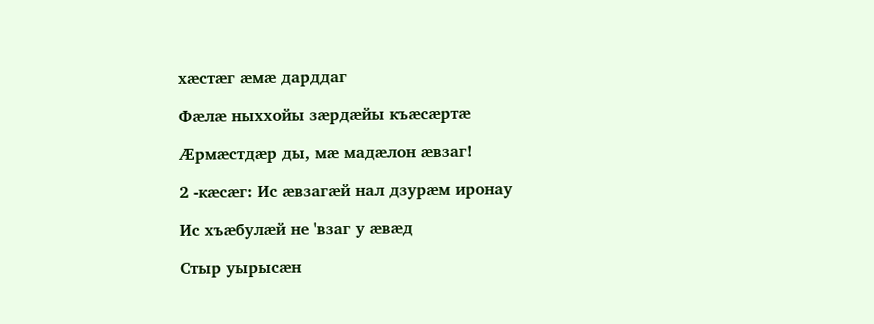хӕстӕг ӕмӕ дарддаг

Фӕлӕ ныххойы зӕрдӕйы къӕсӕртӕ

Ӕрмӕстдӕр ды, мӕ мадӕлон ӕвзаг!

2 -кæсæг: Ис ӕвзагӕй нал дзурӕм иронау

Ис хъӕбулӕй не 'взаг у ӕвӕд

Стыр уырысӕн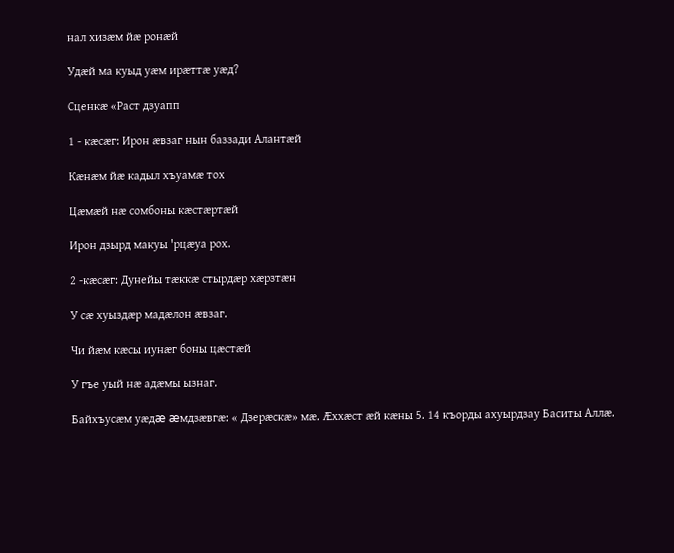нал хизӕм йӕ ронӕй

Удӕй ма куыд уӕм ирӕттӕ уӕд?

Сценкæ «Раст дзуапп

1 - кæсæг: Ирон ӕвзаг нын баззади Алантӕй

Кӕнӕм йӕ кадыл хъуамӕ тох

Цӕмӕй нӕ сомбоны кӕстӕртӕй

Ирон дзырд макуы 'рцӕуа рох.

2 -кæсæг: Дунейы тӕккӕ стырдӕр хӕрзтӕн

У сӕ хуыздӕр мадӕлон ӕвзаг.

Чи йӕм кӕсы иунӕг боны цӕстӕй

У гъе уый нӕ адӕмы ызнаг.

Байхъусæм уæдæ æмдзæвгæ: « Дзерæскæ» мæ. Æххæст æй кæны 5. 14 къорды ахуырдзау Баситы Аллæ.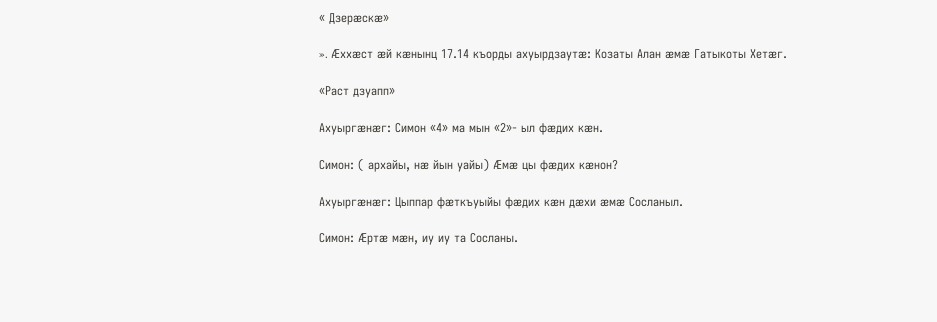« Дзерæскæ»

». Æххæст æй кæнынц 17.14 къорды ахуырдзаутæ: Козаты Алан æмæ Гатыкоты Хетæг.

«Раст дзуапп»

Ахуыргæнæг: Симон «4» ма мын «2»- ыл фæдих кæн.

Симон: ( архайы, нæ йын уайы) Æмæ цы фæдих кæнон?

Ахуыргæнæг: Цыппар фæткъуыйы фæдих кæн дæхи æмæ Сосланыл.

Симон: Æртæ мæн, иу иу та Сосланы.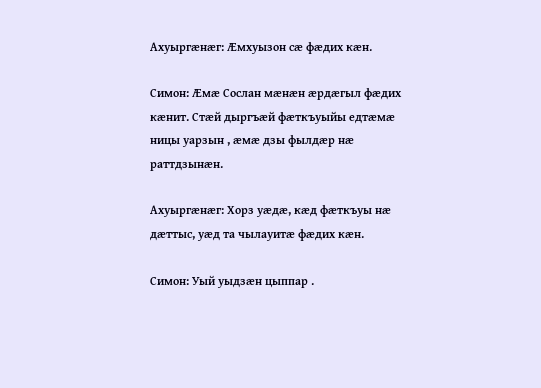Ахуыргæнæг: Æмхуызон сæ фæдих кæн.

Симон: Æмæ Сослан мæнæн æрдæгыл фæдих кæнит. Стæй дыргъæй фæткъуыйы едтæмæ ницы уарзын , æмæ дзы фылдæр нæ раттдзынæн.

Ахуыргæнæг: Хорз уæдæ, кæд фæткъуы нæ дæттыс, уæд та чылауитæ фæдих кæн.

Симон: Уый уыдзæн цыппар .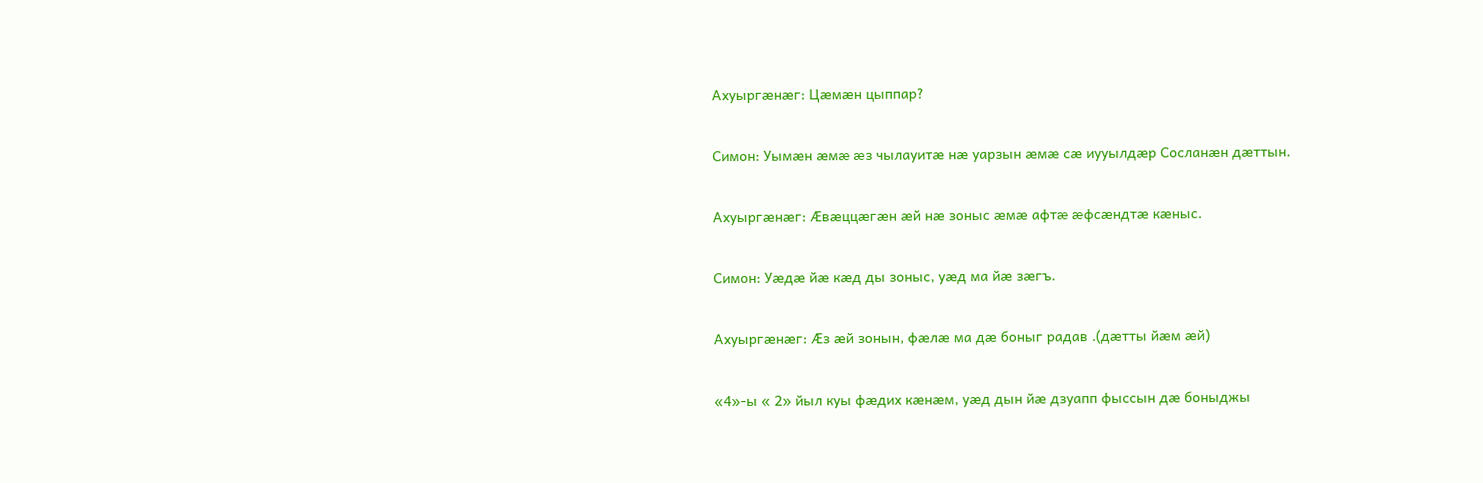Ахуыргæнæг: Цæмæн цыппар?

Симон: Уымæн æмæ æз чылауитæ нæ уарзын æмæ сæ иууылдæр Сосланæн дæттын.

Ахуыргæнæг: Æвæццæгæн æй нæ зоныс æмæ афтæ æфсæндтæ кæныс.

Симон: Уæдæ йæ кæд ды зоныс, уæд ма йæ зæгъ.

Ахуыргæнæг: Æз æй зонын, фæлæ ма дæ боныг радав .(дæтты йæм æй)

«4»-ы « 2» йыл куы фæдих кæнæм, уæд дын йæ дзуапп фыссын дæ боныджы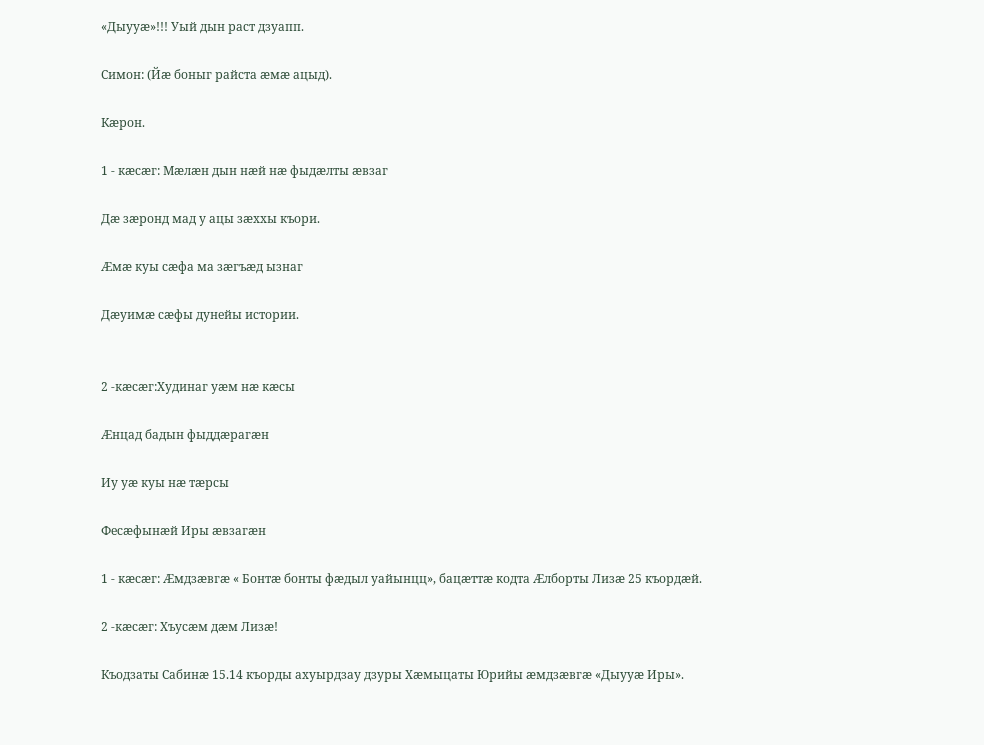«Дыууæ»!!! Уый дын раст дзуапп.

Симон: (Йæ боныг райста æмæ ацыд).

Кæрон.

1 - кæсæг: Мӕлӕн дын нӕй нӕ фыдӕлты ӕвзаг

Дӕ зӕронд мад у ацы зӕххы къори.

Ӕмӕ куы сӕфа ма зӕгъӕд ызнаг

Дӕуимӕ сӕфы дунейы истории.


2 -кæсæг:Худинаг уӕм нӕ кӕсы

Ӕнцад бадын фыддӕрагӕн

Иу уӕ куы нӕ тӕрсы

Фесӕфынӕй Иры ӕвзагӕн

1 - кæсæг: Æмдзæвгæ « Бонтæ бонты фæдыл уайынцц», бацæттæ кодта Æлборты Лизæ 25 къордæй.

2 -кæсæг: Хъусæм дæм Лизæ!

Къодзаты Сабинæ 15.14 къорды ахуырдзау дзуры Хæмыцаты Юрийы æмдзæвгæ «Дыууæ Иры».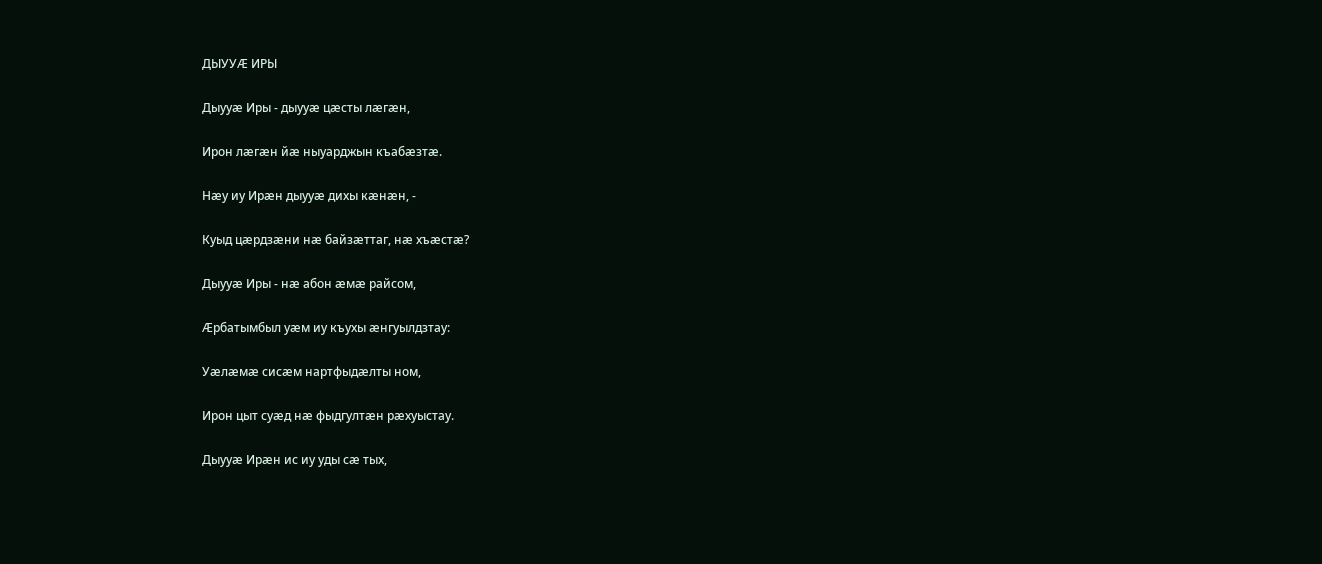ДЫУУÆ ИРЫ

Дыууæ Иры - дыууæ цæсты лæгæн,

Ирон лæгæн йæ ныуарджын къабæзтæ.

Нæу иу Ирæн дыууæ дихы кæнæн, -

Куыд цæрдзæни нæ байзæттаг, нæ хъæстæ?

Дыууæ Иры - нæ абон æмæ райсом,

Æрбатымбыл уæм иу къухы æнгуылдзтау:

Уæлæмæ сисæм нартфыдæлты ном,

Ирон цыт суæд нæ фыдгултæн рæхуыстау.

Дыууæ Ирæн ис иу уды сæ тых,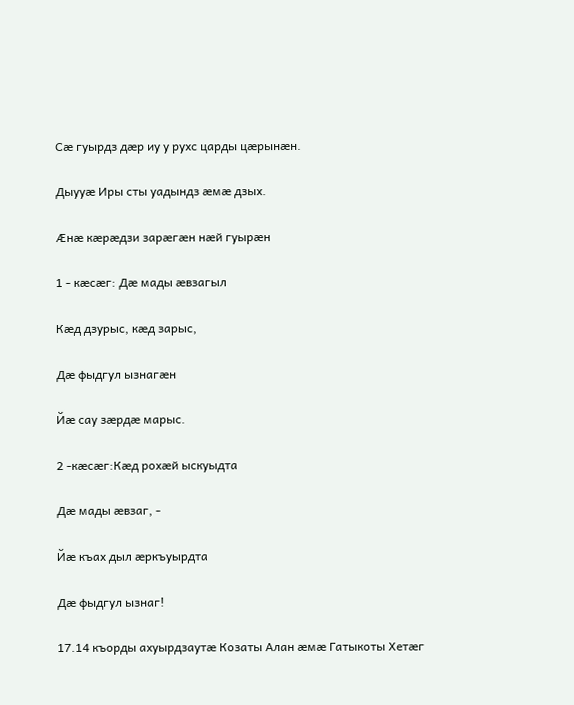Сæ гуырдз дæр иу у рухс царды цæрынæн.

Дыууæ Иры сты уадындз æмæ дзых.

Æнæ кæрæдзи зарæгæн нæй гуырæн

1 - кæсæг: Дӕ мады ӕвзагыл

Кӕд дзурыс, кӕд зарыс,

Дӕ фыдгул ызнагӕн

Йӕ сау зӕрдӕ марыс.

2 -кæсæг:Кӕд рохӕй ыскуыдта

Дӕ мады ӕвзаг, -

Йӕ къах дыл ӕркъуырдта

Дӕ фыдгул ызнаг!

17.14 къорды ахуырдзаутæ Козаты Алан æмæ Гатыкоты Хетæг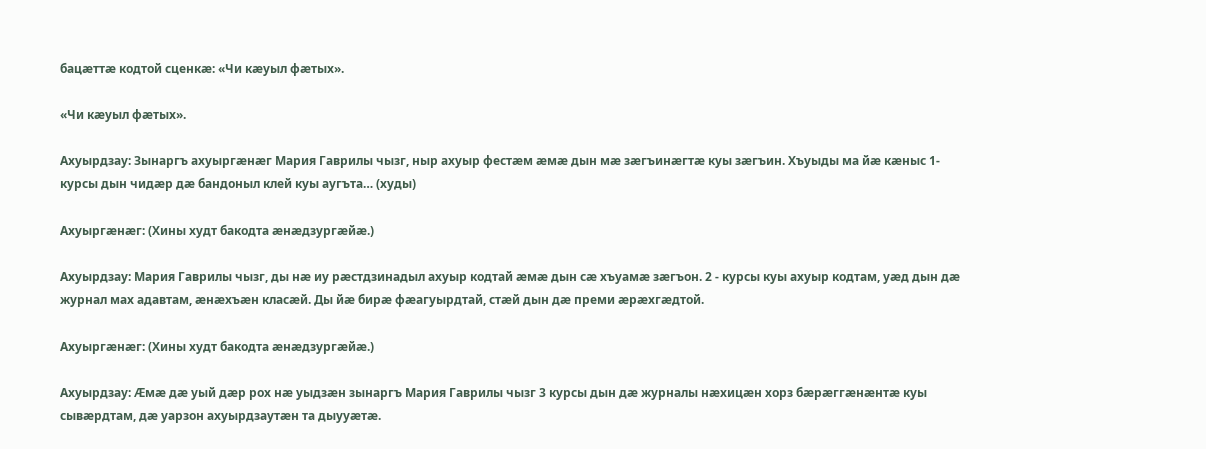бацæттæ кодтой сценкæ: «Чи кæуыл фæтых».

«Чи кæуыл фæтых».

Ахуырдзау: Зынаргъ ахуыргæнæг Мария Гаврилы чызг, ныр ахуыр фестæм æмæ дын мæ зæгъинæгтæ куы зæгъин. Хъуыды ма йæ кæныс 1- курсы дын чидæр дæ бандоныл клей куы аугъта… (худы)

Ахуыргæнæг: (Хины худт бакодта æнæдзургæйæ.)

Ахуырдзау: Мария Гаврилы чызг, ды нæ иу рæстдзинадыл ахуыр кодтай æмæ дын сæ хъуамæ зæгъон. 2 - курсы куы ахуыр кодтам, уæд дын дæ журнал мах адавтам, æнæхъæн класæй. Ды йæ бирæ фæагуырдтай, стæй дын дæ преми æрæхгæдтой.

Ахуыргæнæг: (Хины худт бакодта æнæдзургæйæ.)

Ахуырдзау: Æмæ дæ уый дæр рох нæ уыдзæн зынаргъ Мария Гаврилы чызг 3 курсы дын дæ журналы нæхицæн хорз бæрæггæнæнтæ куы сывæрдтам, дæ уарзон ахуырдзаутæн та дыууæтæ.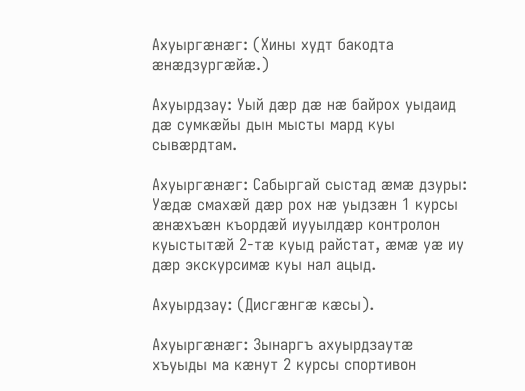Ахуыргæнæг: (Хины худт бакодта æнæдзургæйæ.)

Ахуырдзау: Уый дæр дæ нæ байрох уыдаид дæ сумкæйы дын мысты мард куы сывæрдтам.

Ахуыргæнæг: Сабыргай сыстад æмæ дзуры: Уæдæ смахæй дæр рох нæ уыдзæн 1 курсы æнæхъæн къордæй иууылдæр контролон куыстытæй 2-тæ куыд райстат, æмæ уæ иу дæр экскурсимæ куы нал ацыд.

Ахуырдзау: (Дисгæнгæ кæсы).

Ахуыргæнæг: Зынаргъ ахуырдзаутæ хъуыды ма кæнут 2 курсы спортивон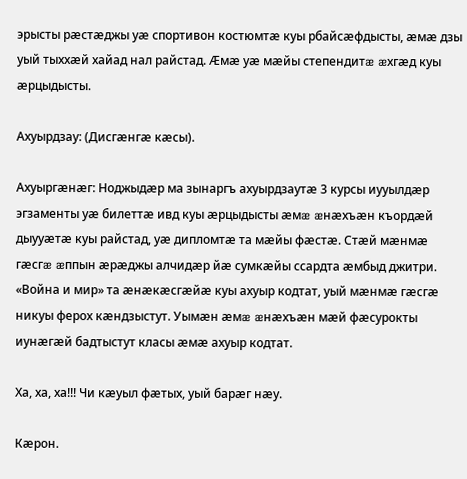эрысты рæстæджы уæ спортивон костюмтæ куы рбайсæфдысты, æмæ дзы уый тыххæй хайад нал райстад. Æмæ уæ мæйы степендитæ æхгæд куы æрцыдысты.

Ахуырдзау: (Дисгæнгæ кæсы).

Ахуыргæнæг: Ноджыдæр ма зынаргъ ахуырдзаутæ 3 курсы иууылдæр эгзаменты уæ билеттæ ивд куы æрцыдысты æмæ æнæхъæн къордæй дыууæтæ куы райстад, уæ дипломтæ та мæйы фæстæ. Стæй мæнмæ гæсгæ æппын æрæджы алчидæр йæ сумкæйы ссардта æмбыд джитри. «Война и мир» та æнæкæсгæйæ куы ахуыр кодтат, уый мæнмæ гæсгæ никуы ферох кæндзыстут. Уымæн æмæ æнæхъæн мæй фæсурокты иунæгæй бадтыстут класы æмæ ахуыр кодтат.

Ха, ха, ха!!! Чи кæуыл фæтых, уый барæг нæу.

Кæрон.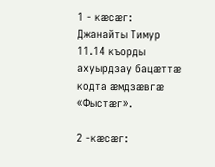1 - кæсæг: Джанайты Тимур 11.14 къорды ахуырдзау бацæттæ кодта æмдзæвгæ «Фыстæг».

2 -кæсæг: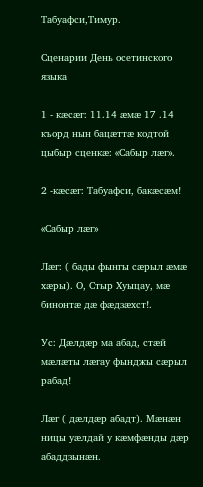Табуафси,Тимур.

Сценарии День осетинского языка

1 - кæсæг: 11.14 æмæ 17 .14 къорд нын бацæттæ кодтой цыбыр сценкæ: «Сабыр лæг».

2 -кæсæг: Табуафси, бакæсæм!

«Сабыр лæг»

Лæг: ( бады фынгы сæрыл æмæ хæры). О, Стыр Хуыцау, мæ бинонтæ дæ фæдзæхст!.

Ус: Дæлдæр ма абад, стæй мæлæты лæгау фынджы сæрыл рабад!

Лæг ( дæлдæр абадт). Мæнæн ницы уæлдай у кæмфæнды дæр абаддзынæн.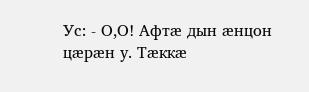Ус: - О,О! Афтæ дын æнцон цæрæн у. Тæккæ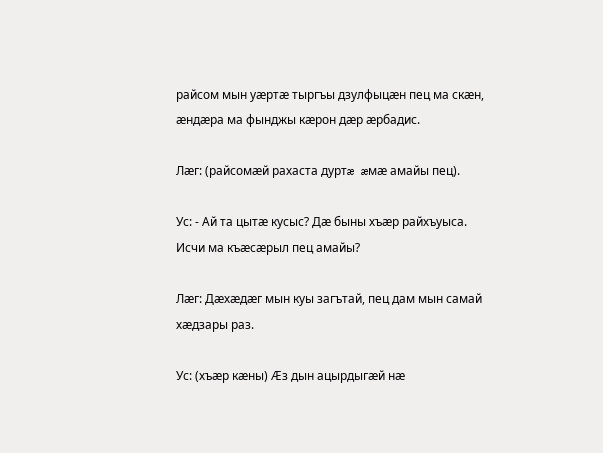райсом мын уæртæ тыргъы дзулфыцæн пец ма скæн, æндæра ма фынджы кæрон дæр æрбадис.

Лæг: (райсомæй рахаста дуртæ æмæ амайы пец).

Ус: - Ай та цытæ кусыс? Дæ быны хъæр райхъуыса. Исчи ма къæсæрыл пец амайы?

Лæг: Дæхæдæг мын куы загътай, пец дам мын самай хæдзары раз.

Ус: (хъæр кæны) Æз дын ацырдыгæй нæ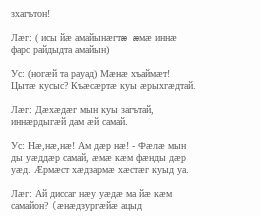зхагътон!

Лæг: ( исы йæ амайынæгтæ æмæ иннæ фарс райдыдта амайын)

Ус: (ногæй та рауад) Мæнæ хъаймæт! Цытæ кусыс? Къæсæртæ куы æрыхгæдтай.

Лæг: Дæхæдæг мын куы загътай, иннæрдыгæй дам æй самай.

Ус: Нæ,нæ,нæ! Ам дæр нæ! - Фæлæ мын ды уæддæр самай, æмæ кæм фæнды дæр уæд. Æрмæст хæдзармæ хæстæг куыд уа.

Лæг: Ай диссаг нæу уæдæ ма йæ кæм самайон? (æнæдзургæйæ ацыд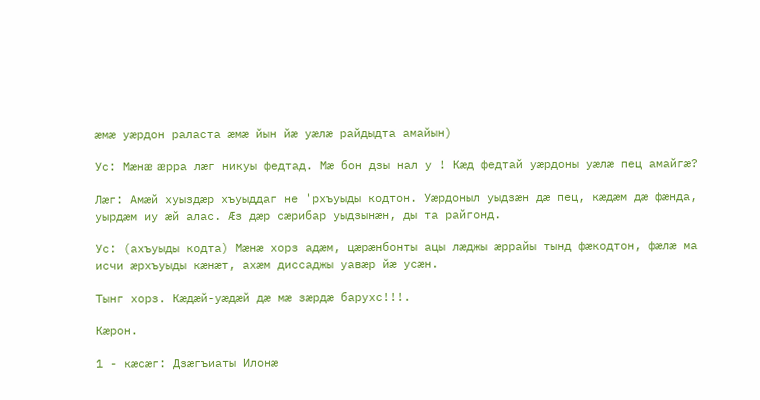æмæ уæрдон раласта æмæ йын йæ уæлæ райдыдта амайын)

Ус: Мæнæ æрра лæг никуы федтад. Мæ бон дзы нал у ! Кæд федтай уæрдоны уæлæ пец амайгæ?

Лæг: Амæй хуыздæр хъуыддаг не 'рхъуыды кодтон. Уæрдоныл уыдзæн дæ пец, кæдæм дæ фæнда, уырдæм иу æй алас. Æз дæр сæрибар уыдзынæн, ды та райгонд.

Ус: (ахъуыды кодта) Мæнæ хорз адæм, цæрæнбонты ацы лæджы æррайы тынд фæкодтон, фæлæ ма исчи æрхъуыды кæнæт, ахæм диссаджы уавæр йæ усæн.

Тынг хорз. Кæдæй-уæдæй дæ мæ зæрдæ барухс!!!.

Кæрон.

1 - кæсæг: Дзæгъиаты Илонæ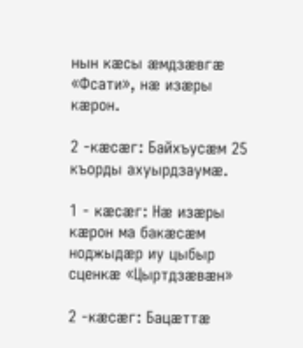нын кæсы æмдзæвгæ «Фсати», нæ изæры кæрон.

2 -кæсæг: Байхъусæм 25 къорды ахуырдзаумæ.

1 - кæсæг: Нæ изæры кæрон ма бакæсæм ноджыдæр иу цыбыр сценкæ «Цыртдзæвæн»

2 -кæсæг: Бацæттæ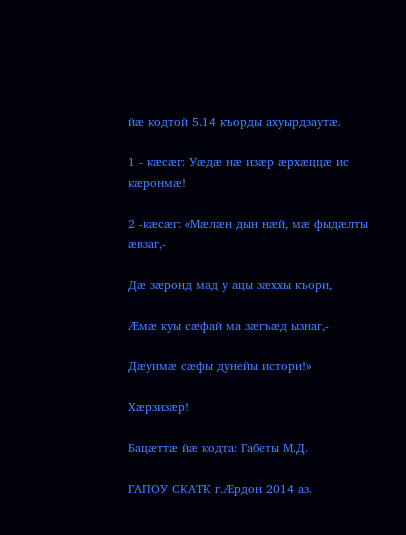йæ кодтой 5.14 къорды ахуырдзаутæ.

1 - кæсæг: Уæдæ нæ изæр æрхæццæ ис кæронмæ!

2 -кæсæг: «Мæлæн дын нæй, мæ фыдæлты æвзаг,-

Дæ зæронд мад у ацы зæххы къори,

Æмæ куы сæфай ма зæгъæд ызнаг,-

Дæуимæ сæфы дунейы истори!»

Хæрзизæр!

Бацӕттӕ йӕ кодта: Габеты М.Д.

ГАПОУ СКАТК г.Ӕрдон 2014 аз.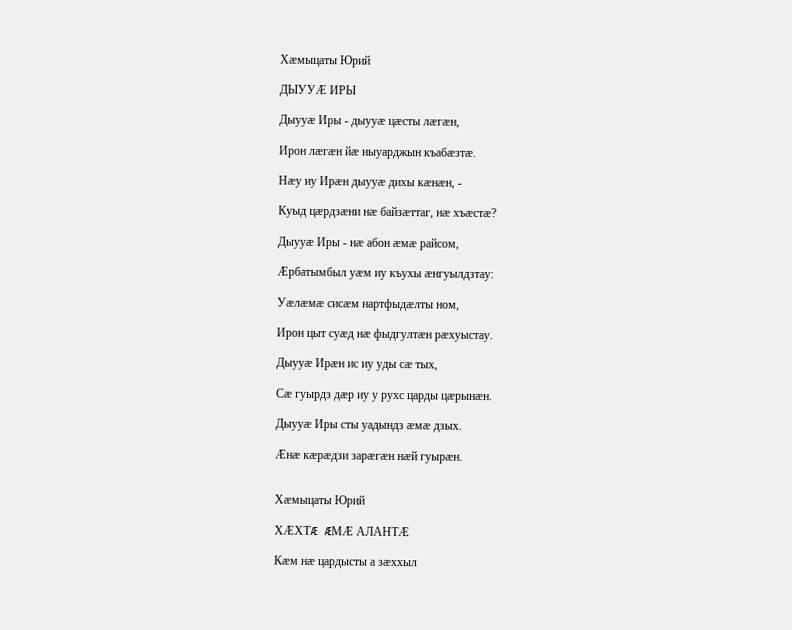Хæмыцаты Юрий

ДЫУУÆ ИРЫ

Дыууæ Иры - дыууæ цæсты лæгæн,

Ирон лæгæн йæ ныуарджын къабæзтæ.

Нæу иу Ирæн дыууæ дихы кæнæн, -

Куыд цæрдзæни нæ байзæттаг, нæ хъæстæ?

Дыууæ Иры - нæ абон æмæ райсом,

Æрбатымбыл уæм иу къухы æнгуылдзтау:

Уæлæмæ сисæм нартфыдæлты ном,

Ирон цыт суæд нæ фыдгултæн рæхуыстау.

Дыууæ Ирæн ис иу уды сæ тых,

Сæ гуырдз дæр иу у рухс царды цæрынæн.

Дыууæ Иры сты уадындз æмæ дзых.

Æнæ кæрæдзи зарæгæн нæй гуырæн.


Хæмыцаты Юрий

ХÆХТÆ ÆМÆ АЛАНТÆ

Кæм нæ цардысты а зæххыл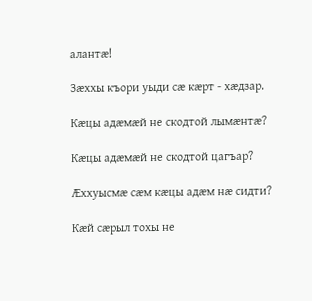алантæ!

Зæххы къори уыди сæ кæрт - хæдзар.

Кæцы адæмæй не скодтой лымæнтæ?

Кæцы адæмæй не скодтой цагъар?

Æххуысмæ сæм кæцы адæм нæ сидти?

Кæй сæрыл тохы не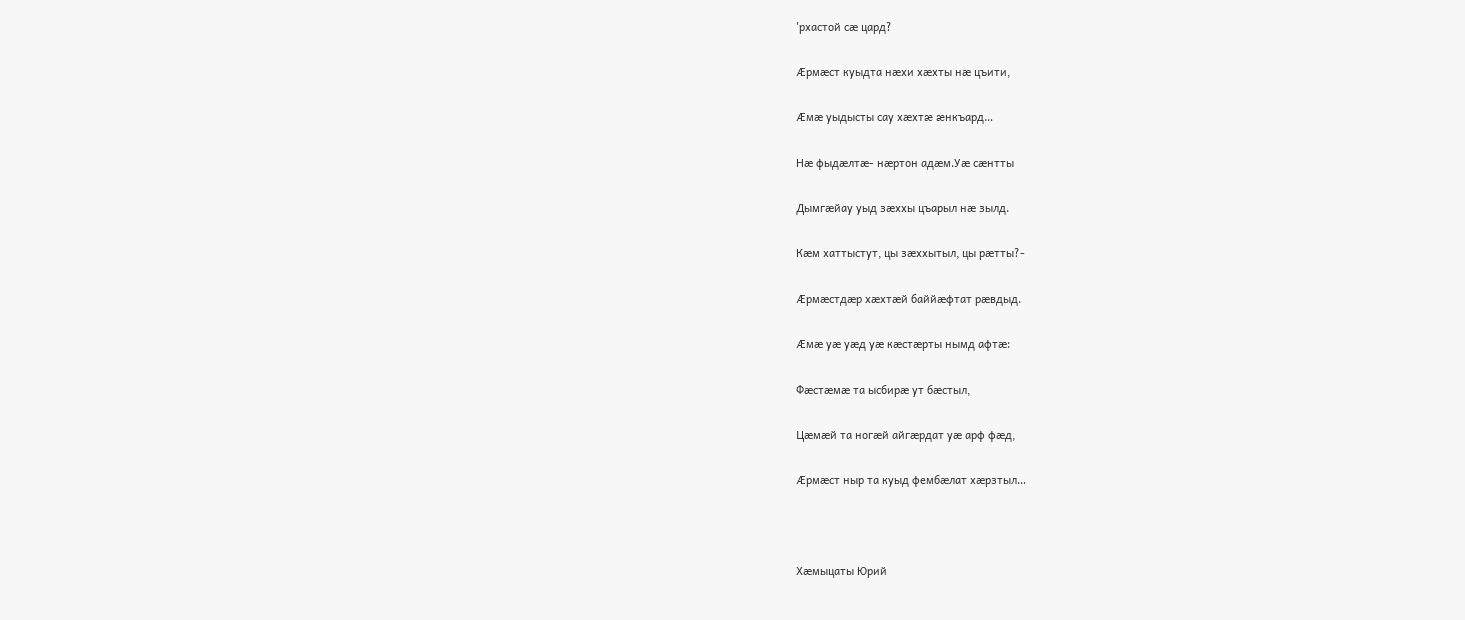'рхастой сæ цард?

Æрмæст куыдта нæхи хæхты нæ цъити,

Æмæ уыдысты сау хæхтæ æнкъард…

Нæ фыдæлтæ- нæртон адæм.Уæ сæнтты

Дымгæйау уыд зæххы цъарыл нæ зылд.

Кæм хаттыстут, цы зæххытыл, цы рæтты?-

Æрмæстдæр хæхтæй баййæфтат рæвдыд.

Æмæ уæ уæд уæ кæстæрты нымд афтæ:

Фæстæмæ та ысбирæ ут бæстыл,

Цæмæй та ногæй айгæрдат уæ арф фæд,

Æрмæст ныр та куыд фембæлат хæрзтыл…



Хæмыцаты Юрий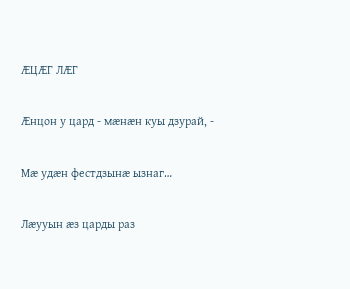ÆЦÆГ ЛÆГ

Æнцон у цард - мæнæн куы дзурай, -

Мæ удæн фестдзынæ ызнаг…

Лæууын æз царды раз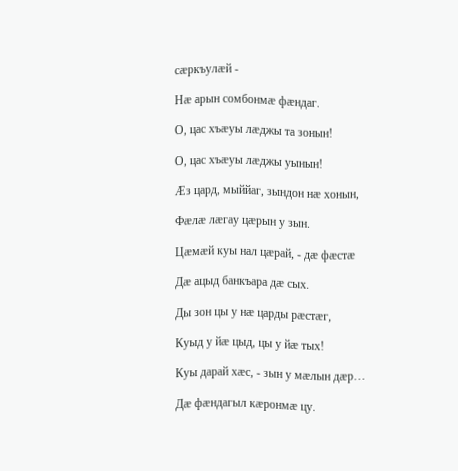сæркъулæй -

Нæ арын сомбонмæ фæндаг.

О, цас хъæуы лæджы та зонын!

О, цас хъæуы лæджы уынын!

Æз цард, мыййаг, зындон нæ хонын,

Фæлæ лæгау цæрын у зын.

Цæмæй куы нал цæрай, - дæ фæстæ

Дæ ацыд банкъара дæ сых.

Ды зон цы у нæ царды рæстæг,

Куыд у йæ цыд, цы у йæ тых!

Куы дарай хæс, - зын у мæлын дæр…

Дæ фæндагыл кæронмæ цу.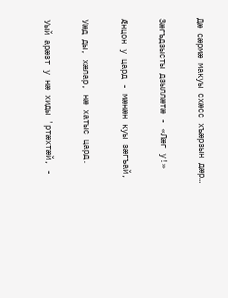Дæ сæрмæ макуы схæсс хъæрзын дæр…

Зæгъдзысты дзыллæтæ - «Лæг у!»

Æнцон у цард - мæнæн куы зæгъай,

Уæд ды, хæлар, нæ хатыс цард.

Уый арæзт у нæ хиды 'ртæхтæй, -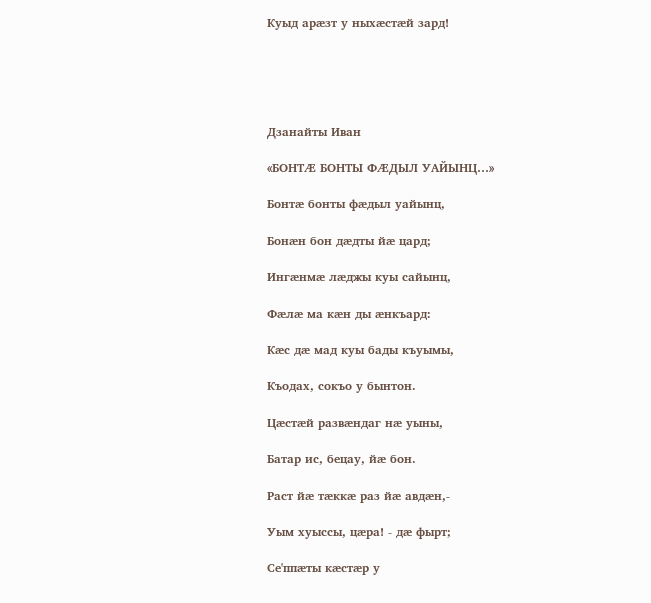Куыд арæзт у ныхæстæй зард!





Дзанайты Иван

«БОНТÆ БОНТЫ ФÆДЫЛ УАЙЫНЦ…»

Бонтæ бонты фæдыл уайынц,

Бонæн бон дæдты йæ цард;

Ингæнмæ лæджы куы сайынц,

Фæлæ ма кæн ды æнкъард:

Кæс дæ мад куы бады къуымы,

Къодах, сокъо у бынтон.

Цæстæй развæндаг нæ уыны,

Батар ис, бецау, йæ бон.

Раст йæ тæккæ раз йæ авдæн,-

Уым хуыссы, цæра! - дæ фырт;

Се'ппæты кæстæр у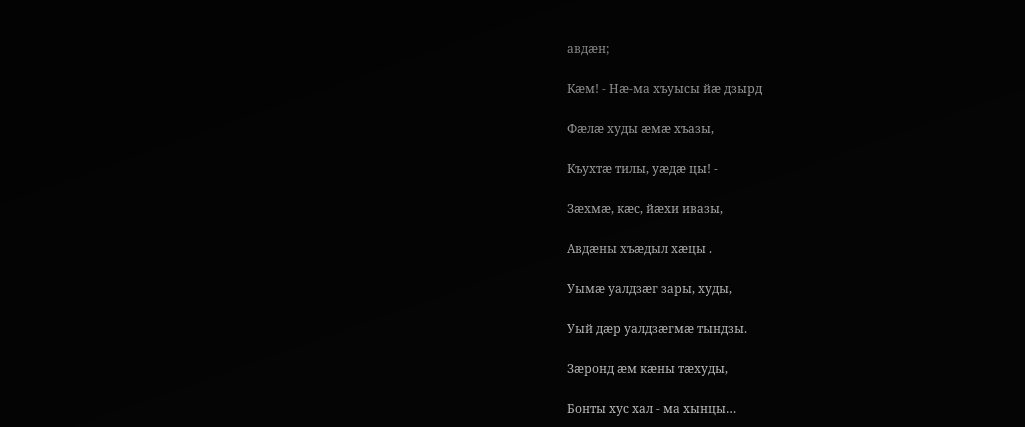авдæн;

Кæм! - Нæ-ма хъуысы йæ дзырд

Фæлæ худы æмæ хъазы,

Къухтæ тилы, уæдæ цы! -

Зæхмæ, кæс, йæхи ивазы,

Авдæны хъæдыл хæцы .

Уымæ уалдзæг зары, худы,

Уый дæр уалдзæгмæ тындзы.

Зæронд æм кæны тæхуды,

Бонты хус хал - ма хынцы…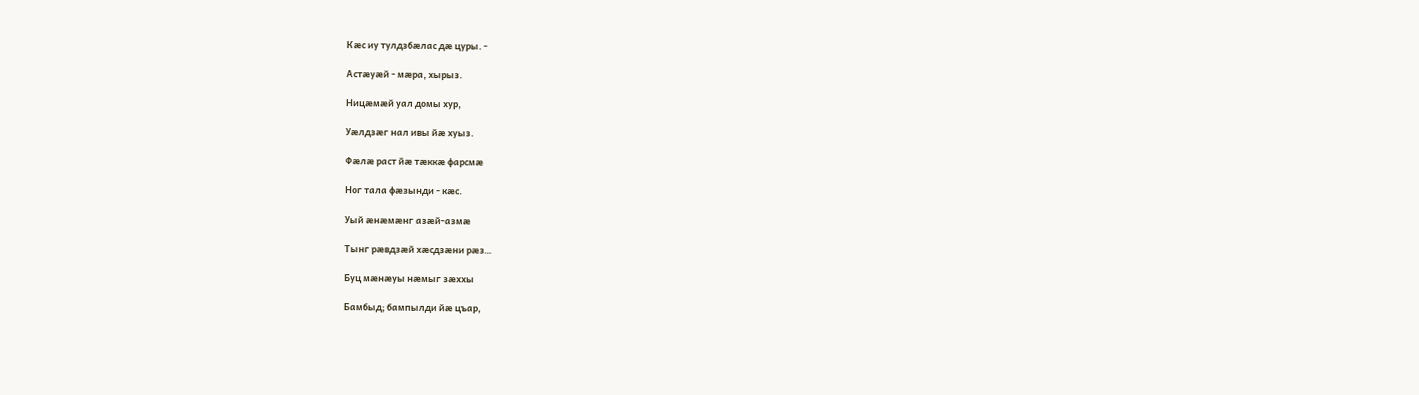Кæс иу тулдзбæлас дæ цуры. -

Астæуæй - мæра, хырыз.

Ницæмæй уал домы хур,

Уæлдзæг нал ивы йæ хуыз.

Фæлæ раст йæ тæккæ фарсмæ

Ног тала фæзынди - кæс.

Уый æнæмæнг азæй-азмæ

Тынг рæвдзæй хæсдзæни рæз…

Буц мæнæуы нæмыг зæххы

Бамбыд; бампылди йæ цъар,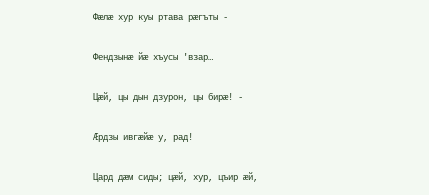Фæлæ хур куы ртава рæгъты -

Фендзынæ йæ хъусы 'взар…

Цæй, цы дын дзурон, цы бирæ! -

Æрдзы ивгæйæ у, рад!

Цард дæм сиды; цæй, хур, цъир æй,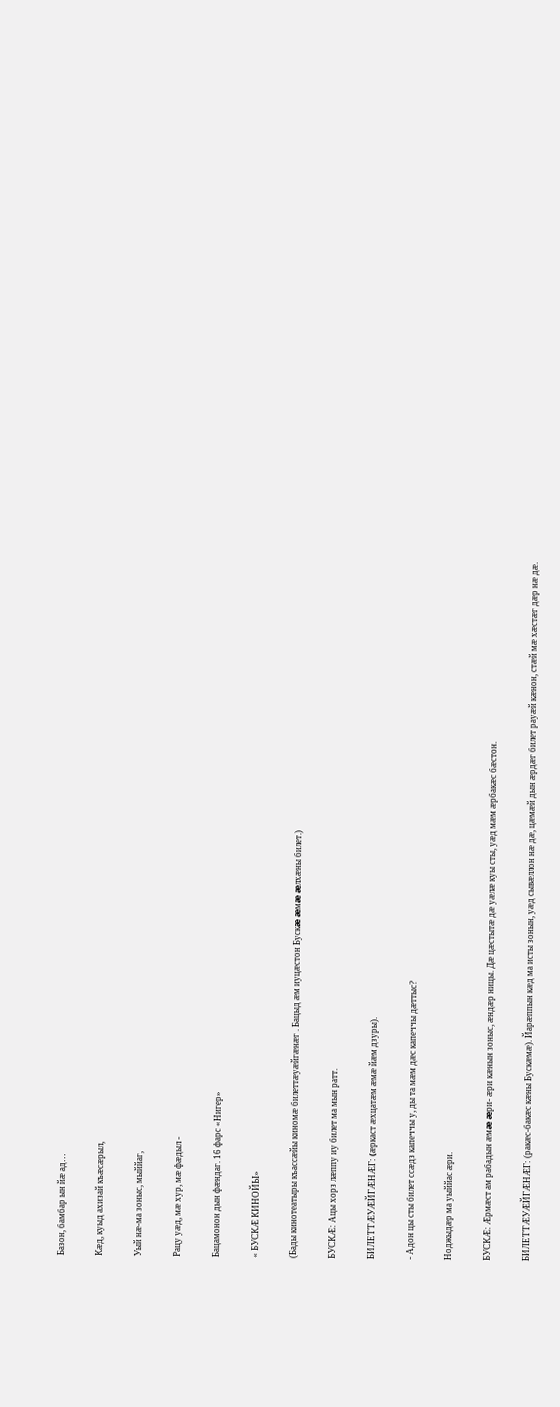Базон, бамбар ын йæ ад…

Кæд, куыд ахизай къæсæрыл,

Уый нæ-ма зоныс, мыййаг,

Рацу уæд, мæ хур, мæ фæдыл -

Бацамонон дын фæндаг. 16 фарс «Нигер»

« БУСКÆ КИНОЙЫ»

(Бады кинотеатыры къассæйы киномæ билеттæуæйгæнæг . Бацыд æм иуцæстон Бускæ æмæ æлхæны билет.)

БУСКÆ: Ацы хорз лæппу иу билет ма мын ратт.

БИЛЕТТÆУÆЙГÆНÆГ: (æркаст æхцатæм æмæ йæм дзуры).

- Адон цы сты билет ссæдз капеччы у, ды та мæм дæс капеччы дæттыс?

Ноджыдæр ма уыййас æри.

БУСКÆ: Æрмæст ам рабадын æмæ æри- æри кæнын зоныс, æндæр ницы. Дæ цæстытæ дæ уæлæ куы сты, уæд мæм æрбакæс бæстон.

БИЛЕТТÆУÆЙГÆНÆГ: (ракæс-бакæс кæны Бускæмæ). Йарæппын кæд ма исты зонын, уæд сывæллон нæ дæ, цæмæй дын æрдæг билет рауæй кæнон, стæй мæ хæстæг дæр нæ дæ.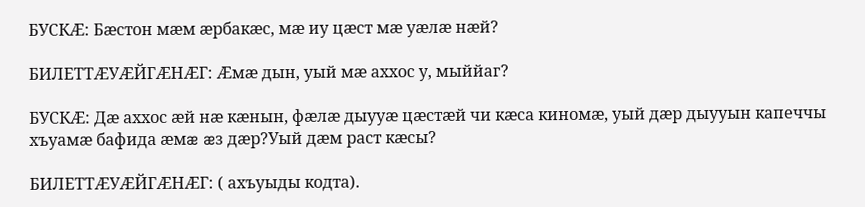БУСКÆ: Бæстон мæм æрбакæс, мæ иу цæст мæ уæлæ нæй?

БИЛЕТТÆУÆЙГÆНÆГ: Æмæ дын, уый мæ аххос у, мыййаг?

БУСКÆ: Дæ аххос æй нæ кæнын, фæлæ дыууæ цæстæй чи кæса киномæ, уый дæр дыууын капеччы хъуамæ бафида æмæ æз дæр?Уый дæм раст кæсы?

БИЛЕТТÆУÆЙГÆНÆГ: ( ахъуыды кодта).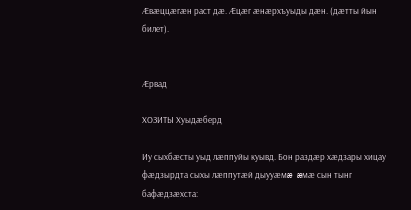Æвæццæгæн раст дæ. Æцæг æнæрхъуыды дæн. (дæтты йын билет).


Æрвад

ХОЗИТЫ Хуыдæберд

Иу сыхбæсты уыд лæппуйы куывд. Бон раздæр хæдзары хицау фæдзырдта сыхы лæппутæй дыууæмæ æмæ сын тынг бафæдзæхста: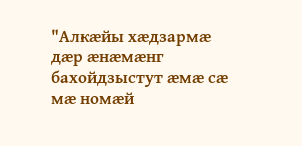"Алкæйы хæдзармæ дæр æнæмæнг бахойдзыстут æмæ сæ мæ номæй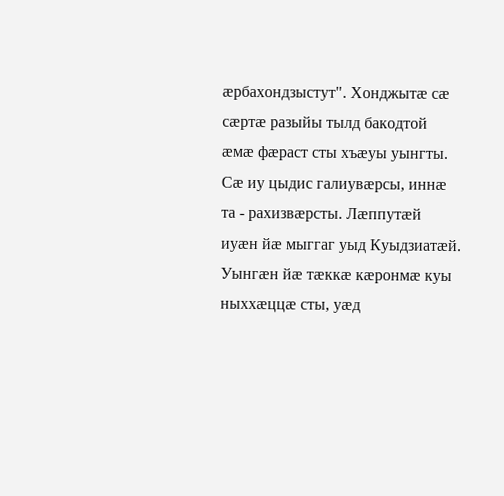æрбахондзыстут". Хонджытæ сæ сæртæ разыйы тылд бакодтой æмæ фæраст сты хъæуы уынгты. Сæ иу цыдис галиувæрсы, иннæ та - рахизвæрсты. Лæппутæй иуæн йæ мыггаг уыд Куыдзиатæй. Уынгæн йæ тæккæ кæронмæ куы ныххæццæ сты, уæд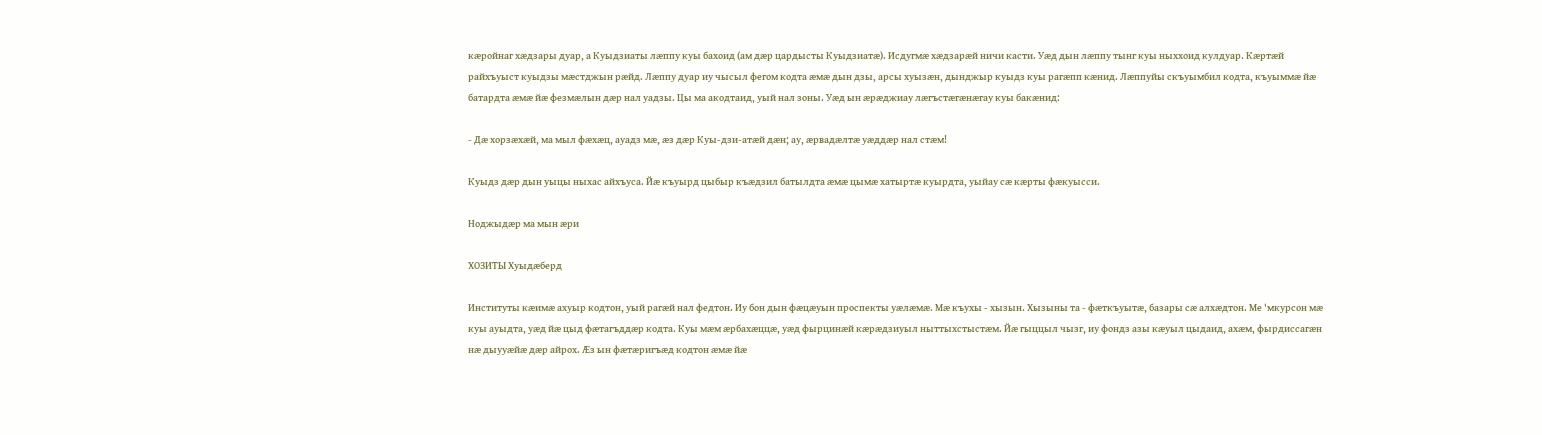кæройнаг хæдзары дуар, а Куыдзиаты лæппу куы бахоид (ам дæр цардысты Куыдзиатæ). Исдугмæ хæдзарæй ничи касти. Уæд дын лæппу тынг куы ныххоид кулдуар. Кæртæй райхъуыст куыдзы мæстджын рæйд. Лæппу дуар иу чысыл фегом кодта æмæ дын дзы, арсы хуызæн, дынджыр куыдз куы рагæпп кæнид. Лæппуйы скъуымбил кодта, къуыммæ йæ батардта æмæ йæ фезмæлын дæр нал уадзы. Цы ма акодтаид, уый нал зоны. Уæд ын æрæджиау лæгъстæгæнæгау куы бакæнид:

- Дæ хорзæхæй, ма мыл фæхæц, ауадз мæ, æз дæр Куы-дзи-атæй дæн; ау, æрвадæлтæ уæддæр нал стæм!

Куыдз дæр дын уыцы ныхас айхъуса. Йæ къуырд цыбыр къæдзил батылдта æмæ цымæ хатыртæ куырдта, уыйау сæ кæрты фæкуысси.

Ноджыдæр ма мын æри

ХОЗИТЫ Хуыдæберд

Институты кæимæ ахуыр кодтон, уый рагæй нал федтон. Иу бон дын фæцæуын проспекты уæлæмæ. Мæ къухы - хызын. Хызыны та - фæткъуытæ, базары сæ алхæдтон. Ме 'мкурсон мæ куы ауыдта, уæд йæ цыд фæтагъддæр кодта. Куы мæм æрбахæццæ, уæд фырцинæй кæрæдзиуыл ныттыхстыстæм. Йæ гыццыл чызг, иу фондз азы кæуыл цыдаид, ахæм, фырдиссагæн нæ дыууæйæ дæр айрох. Æз ын фæтæригъæд кодтон æмæ йæ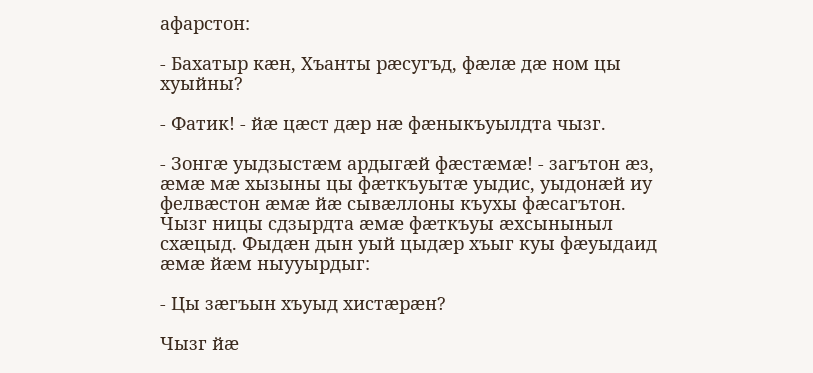афарстон:

- Бахатыр кæн, Хъанты рæсугъд, фæлæ дæ ном цы хуыйны?

- Фатик! - йæ цæст дæр нæ фæныкъуылдта чызг.

- Зонгæ уыдзыстæм ардыгæй фæстæмæ! - загътон æз, æмæ мæ хызыны цы фæткъуытæ уыдис, уыдонæй иу фелвæстон æмæ йæ сывæллоны къухы фæсагътон. Чызг ницы сдзырдта æмæ фæткъуы æхсыныныл схæцыд. Фыдæн дын уый цыдæр хъыг куы фæуыдаид æмæ йæм ныууырдыг:

- Цы зæгъын хъуыд хистæрæн?

Чызг йæ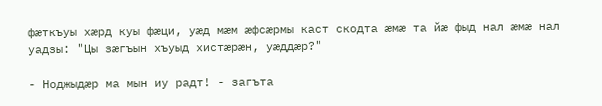фæткъуы хæрд куы фæци, уæд мæм æфсæрмы каст скодта æмæ та йæ фыд нал æмæ нал уадзы: "Цы зæгъын хъуыд хистæрæн, уæддæр?"

- Ноджыдæр ма мын иу радт! - загъта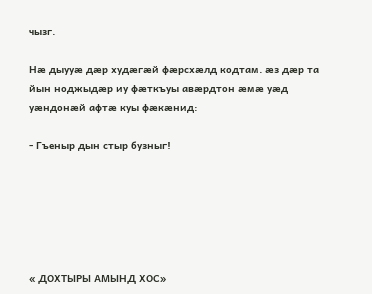чызг.

Нæ дыууæ дæр худæгæй фæрсхæлд кодтам. æз дæр та йын ноджыдæр иу фæткъуы авæрдтон æмæ уæд уæндонæй афтæ куы фæкæнид:

- Гъеныр дын стыр бузныг!






« ДОХТЫРЫ АМЫНД ХОС»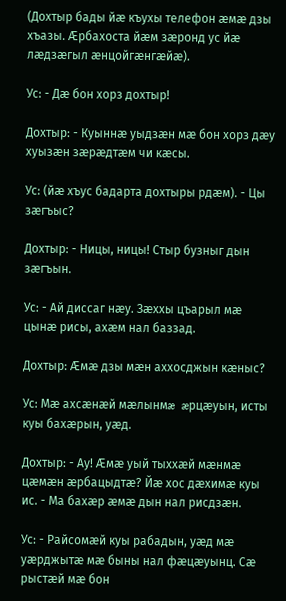(Дохтыр бады йæ къухы телефон æмæ дзы хъазы. Æрбахоста йæм зæронд ус йæ лæдзæгыл æнцойгæнгæйæ).

Ус: - Дæ бон хорз дохтыр!

Дохтыр: - Куыннæ уыдзæн мæ бон хорз дæу хуызæн зæрæдтæм чи кæсы.

Ус: (йæ хъус бадарта дохтыры рдæм). - Цы зæгъыс?

Дохтыр: - Ницы, ницы! Стыр бузныг дын зæгъын.

Ус: - Ай диссаг нæу. Зæххы цъарыл мæ цынæ рисы, ахæм нал баззад.

Дохтыр: Æмæ дзы мæн аххосджын кæныс?

Ус: Мæ ахсæнæй мæлынмæ æрцæуын, исты куы бахæрын, уæд.

Дохтыр: - Ау! Æмæ уый тыххæй мæнмæ цæмæн æрбацыдтæ? Йæ хос дæхимæ куы ис. - Ма бахæр æмæ дын нал рисдзæн.

Ус: - Райсомæй куы рабадын, уæд мæ уæрджытæ мæ быны нал фæцæуынц. Сæ рыстæй мæ бон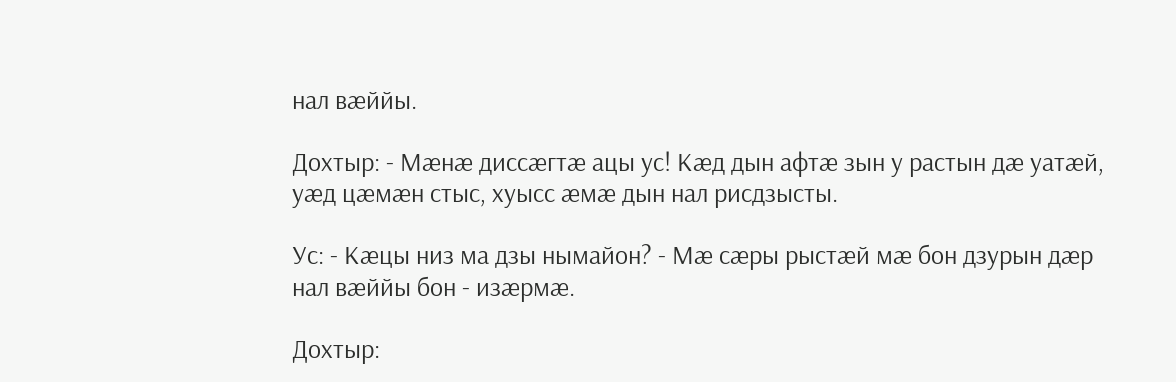нал вæййы.

Дохтыр: - Мæнæ диссæгтæ ацы ус! Кæд дын афтæ зын у растын дæ уатæй, уæд цæмæн стыс, хуысс æмæ дын нал рисдзысты.

Ус: - Кæцы низ ма дзы нымайон? - Мæ сæры рыстæй мæ бон дзурын дæр нал вæййы бон - изæрмæ.

Дохтыр: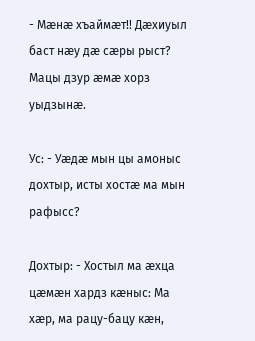- Мæнæ хъаймæт!! Дæхиуыл баст нæу дæ сæры рыст? Мацы дзур æмæ хорз уыдзынæ.

Ус: - Уæдæ мын цы амоныс дохтыр, исты хостæ ма мын рафысс?

Дохтыр: - Хостыл ма æхца цæмæн хардз кæныс: Ма хæр, ма рацу-бацу кæн,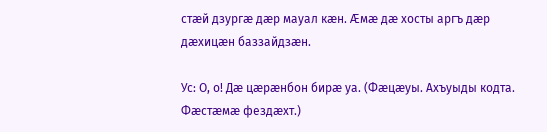стæй дзургæ дæр мауал кæн. Æмæ дæ хосты аргъ дæр дæхицæн баззайдзæн.

Ус: О, о! Дæ цæрæнбон бирæ уа. (Фæцæуы. Ахъуыды кодта. Фæстæмæ фездæхт.)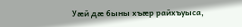Уæй дæ быны хъæр райхъуыса,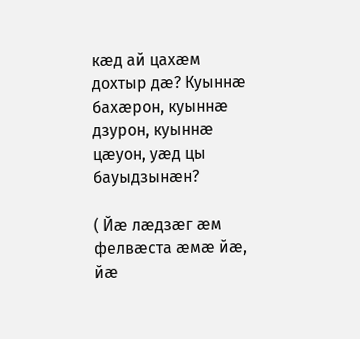кæд ай цахæм дохтыр дæ? Куыннæ бахæрон, куыннæ дзурон, куыннæ цæуон, уæд цы бауыдзынæн?

( Йæ лæдзæг æм фелвæста æмæ йæ, йæ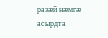разæй нæмгæ асырдта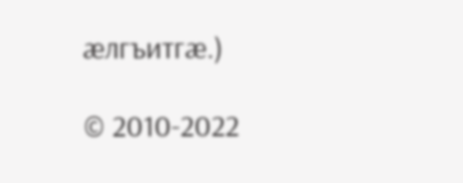æлгъитгæ.)

© 2010-2022